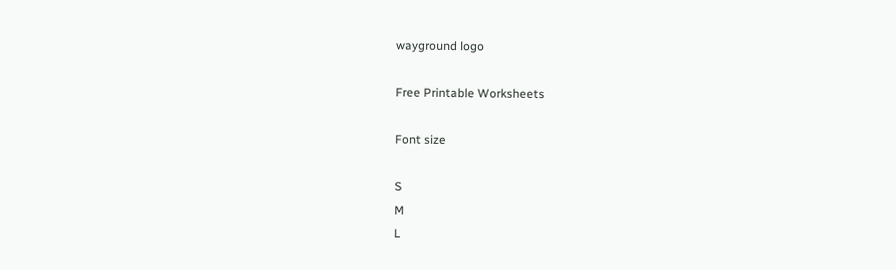wayground logo

Free Printable Worksheets

Font size

S
M
L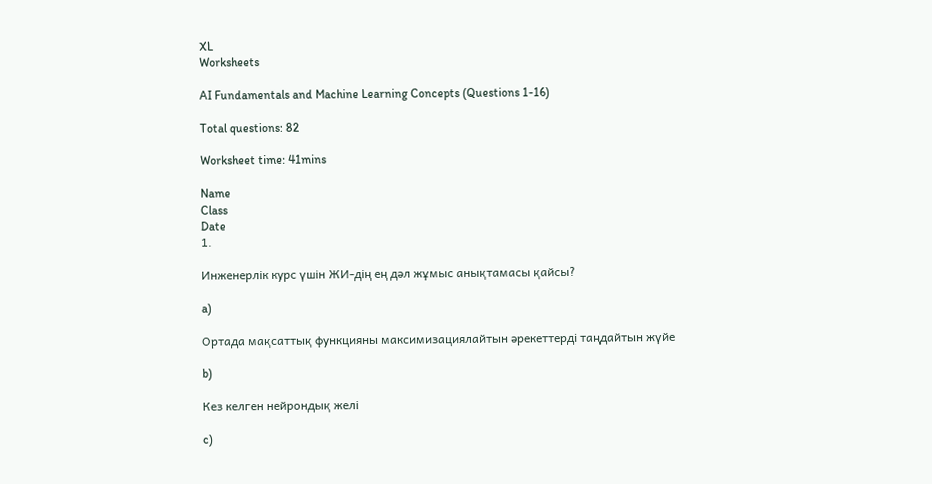XL
Worksheets

AI Fundamentals and Machine Learning Concepts (Questions 1-16)

Total questions: 82

Worksheet time: 41mins

Name
Class
Date
1.

Инженерлік курс үшін ЖИ-дің ең дәл жұмыс анықтамасы қайсы?

a)

Ортада мақсаттық функцияны максимизациялайтын әрекеттерді таңдайтын жүйе

b)

Кез келген нейрондық желі

c)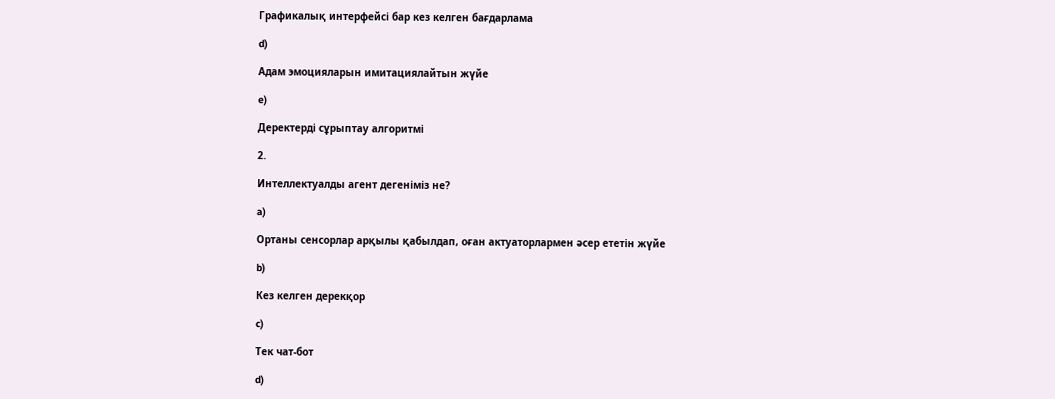Графикалық интерфейсі бар кез келген бағдарлама

d)

Адам эмоцияларын имитациялайтын жүйе

e)

Деректерді сұрыптау алгоритмі

2.

Интеллектуалды агент дегеніміз не?

a)

Ортаны сенсорлар арқылы қабылдап, оған актуаторлармен әсер ететін жүйе

b)

Кез келген дерекқор

c)

Тек чат-бот

d)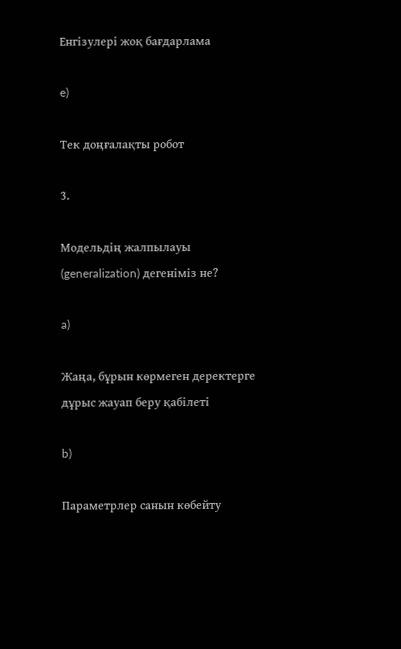Енгізулері жоқ бағдарлама

e)

Тек доңғалақты робот

3.

Модельдің жалпылауы (generalization) дегеніміз не?

a)

Жаңа, бұрын көрмеген деректерге дұрыс жауап беру қабілеті

b)

Параметрлер санын көбейту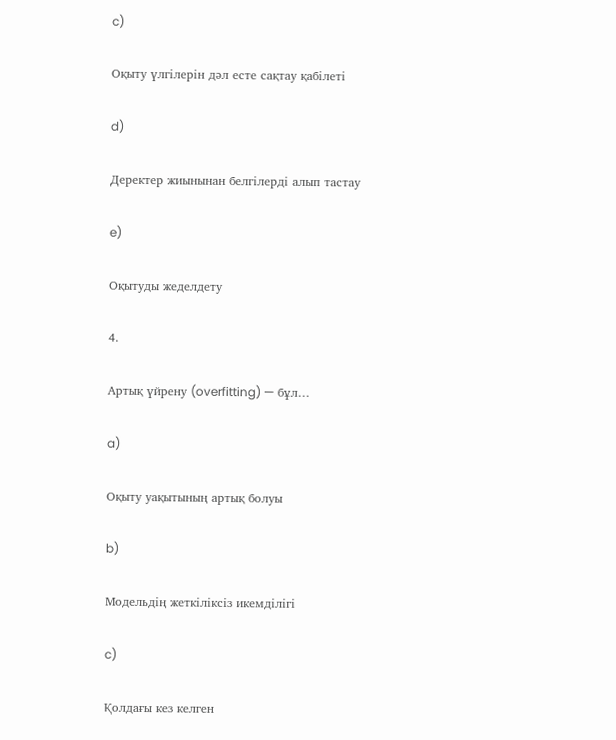c)

Оқыту үлгілерін дәл есте сақтау қабілеті

d)

Деректер жиынынан белгілерді алып тастау

e)

Оқытуды жеделдету

4.

Артық үйрену (overfitting) — бұл…

a)

Оқыту уақытының артық болуы

b)

Модельдің жеткіліксіз икемділігі

c)

Қолдағы кез келген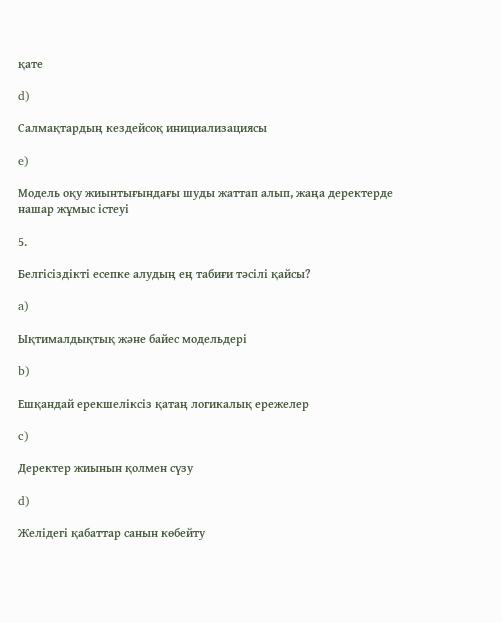қате

d)

Салмақтардың кездейсоқ инициализациясы

e)

Модель оқу жиынтығындағы шуды жаттап алып, жаңа деректерде нашар жұмыс істеуі

5.

Белгісіздікті есепке алудың ең табиғи тәсілі қайсы?

a)

Ықтималдықтық және байес модельдері

b)

Ешқандай ерекшеліксіз қатаң логикалық ережелер

c)

Деректер жиынын қолмен сүзу

d)

Желідегі қабаттар санын көбейту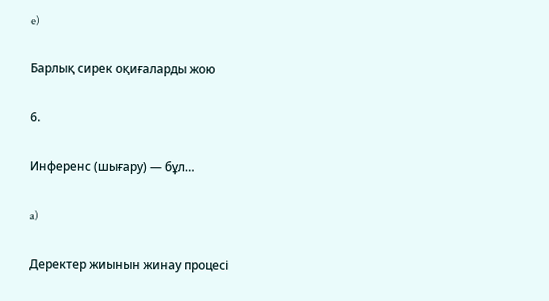e)

Барлық сирек оқиғаларды жою

6.

Инференс (шығару) — бұл…

a)

Деректер жиынын жинау процесі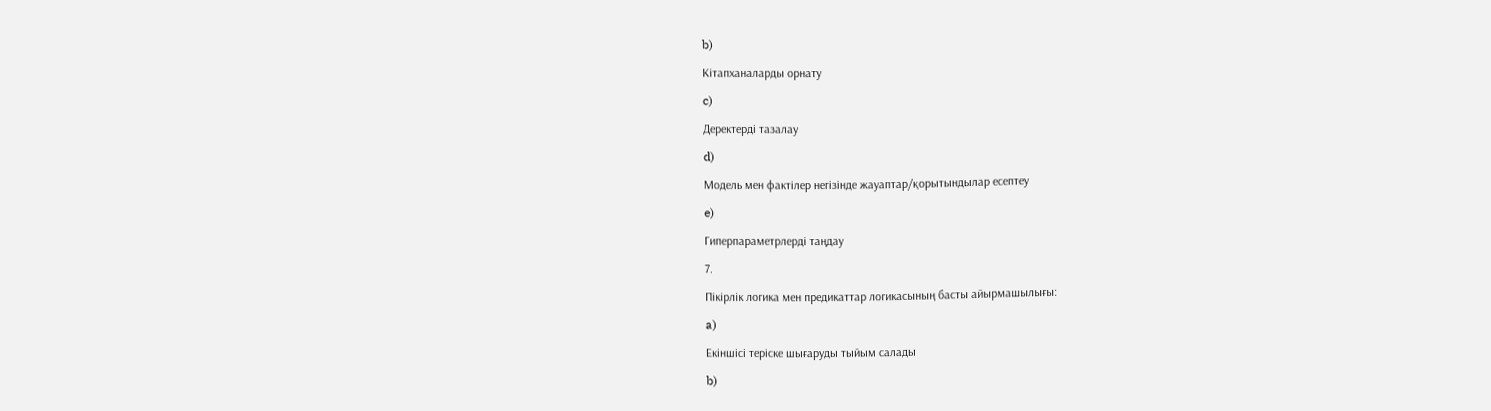b)

Кітапханаларды орнату

c)

Деректерді тазалау

d)

Модель мен фактілер негізінде жауаптар/қорытындылар есептеу

e)

Гиперпараметрлерді таңдау

7.

Пікірлік логика мен предикаттар логикасының басты айырмашылығы:

a)

Екіншісі теріске шығаруды тыйым салады

b)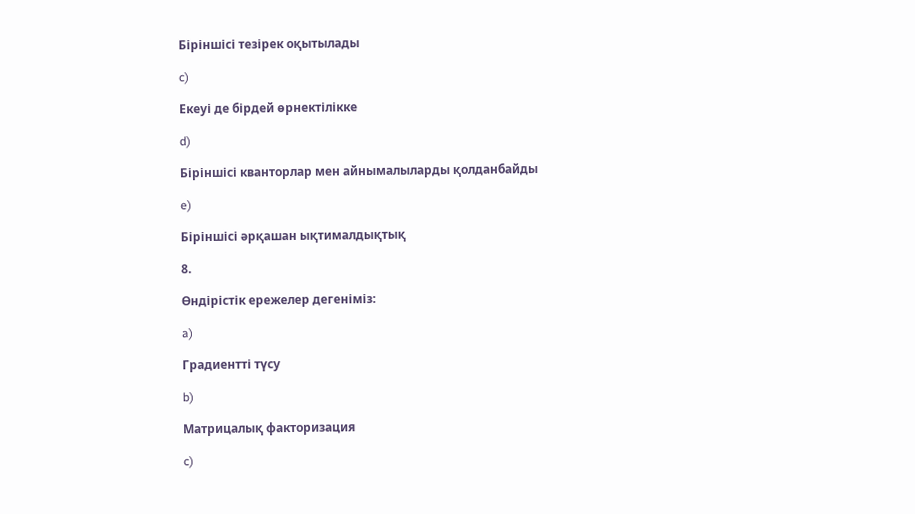Біріншісі тезірек оқытылады

c)

Екеуі де бірдей өрнектілікке

d)

Біріншісі кванторлар мен айнымалыларды қолданбайды

e)

Біріншісі әрқашан ықтималдықтық

8.

Өндірістік ережелер дегеніміз:

a)

Градиентті түсу

b)

Матрицалық факторизация

c)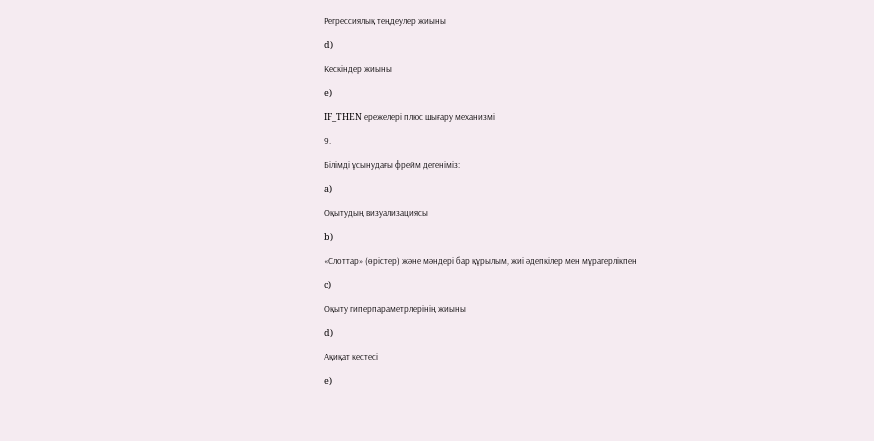Регрессиялық теңдеулер жиыны

d)

Кескіндер жиыны

e)

IF_THEN ережелері плюс шығару механизмі

9.

Білімді ұсынудағы фрейм дегеніміз:

a)

Оқытудың визуализациясы

b)

«Слоттар» (өрістер) және мәндері бар құрылым, жиі әдепкілер мен мұрагерлікпен

c)

Оқыту гиперпараметрлерінің жиыны

d)

Ақиқат кестесі

e)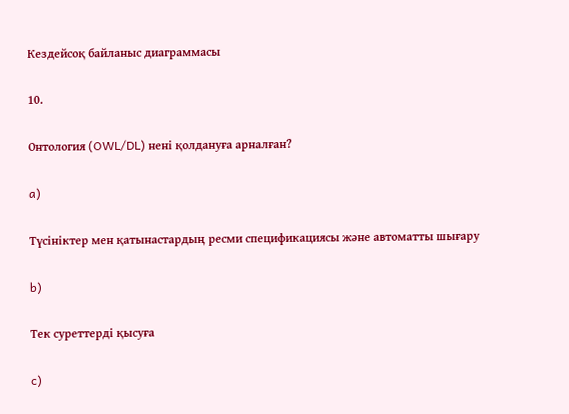Кездейсоқ байланыс диаграммасы

10.

Онтология (OWL/DL) нені қолдануға арналған?

a)

Түсініктер мен қатынастардың ресми спецификациясы және автоматты шығару

b)

Тек суреттерді қысуға

c)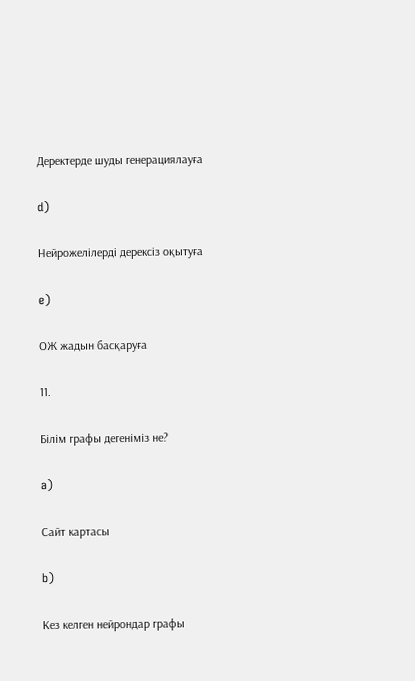Деректерде шуды генерациялауға

d)

Нейрожелілерді дерексіз оқытуға

e)

ОЖ жадын басқаруға

11.

Білім графы дегеніміз не?

a)

Сайт картасы

b)

Кез келген нейрондар графы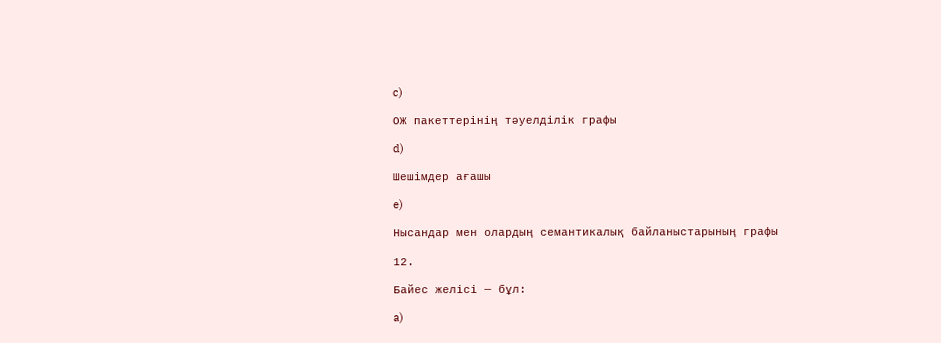c)

ОЖ пакеттерінің тәуелділік графы

d)

Шешімдер ағашы

e)

Нысандар мен олардың семантикалық байланыстарының графы

12.

Байес желісі — бұл:

a)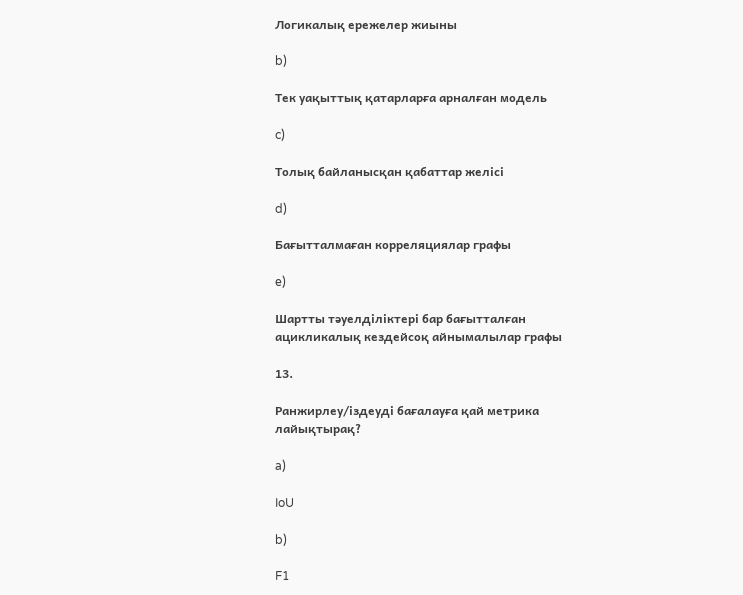Логикалық ережелер жиыны

b)

Тек уақыттық қатарларға арналған модель

c)

Толық байланысқан қабаттар желісі

d)

Бағытталмаған корреляциялар графы

e)

Шартты тәуелділіктері бар бағытталған ацикликалық кездейсоқ айнымалылар графы

13.

Ранжирлеу/іздеуді бағалауға қай метрика лайықтырақ?

a)

IoU

b)

F1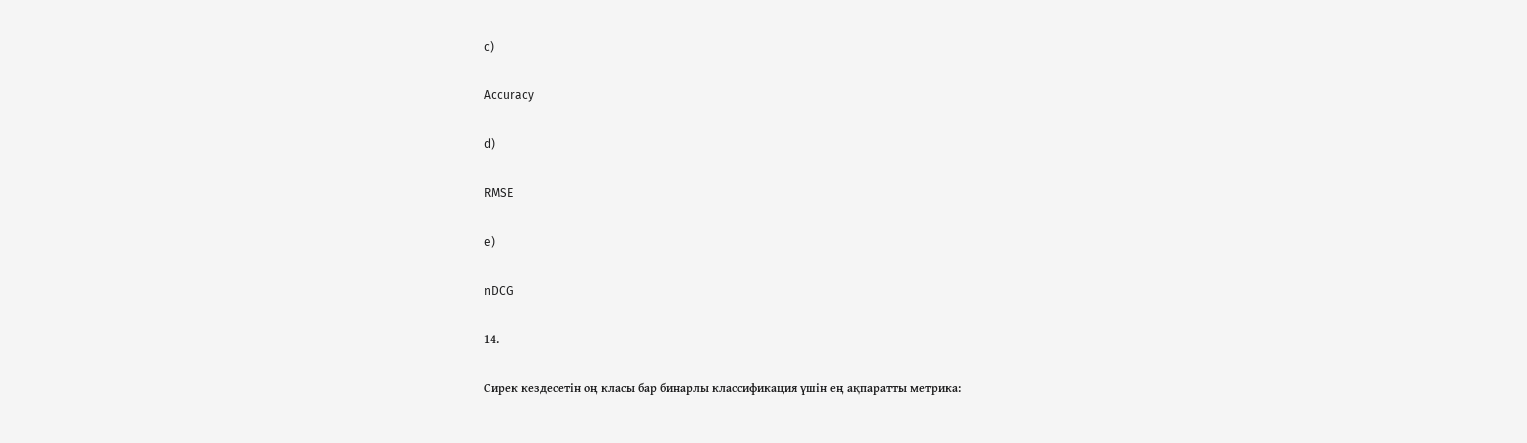c)

Accuracy

d)

RMSE

e)

nDCG

14.

Сирек кездесетін оң класы бар бинарлы классификация үшін ең ақпаратты метрика: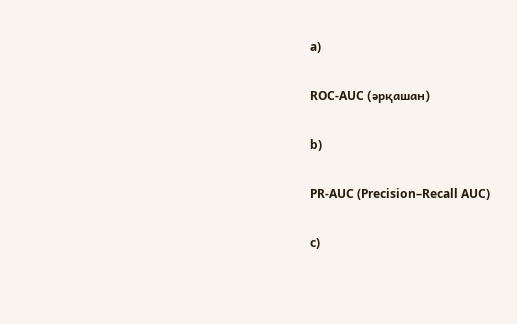a)

ROC-AUC (әрқашан)

b)

PR-AUC (Precision–Recall AUC)

c)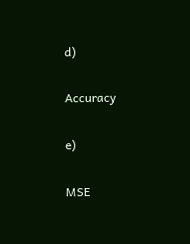d)

Accuracy

e)

MSE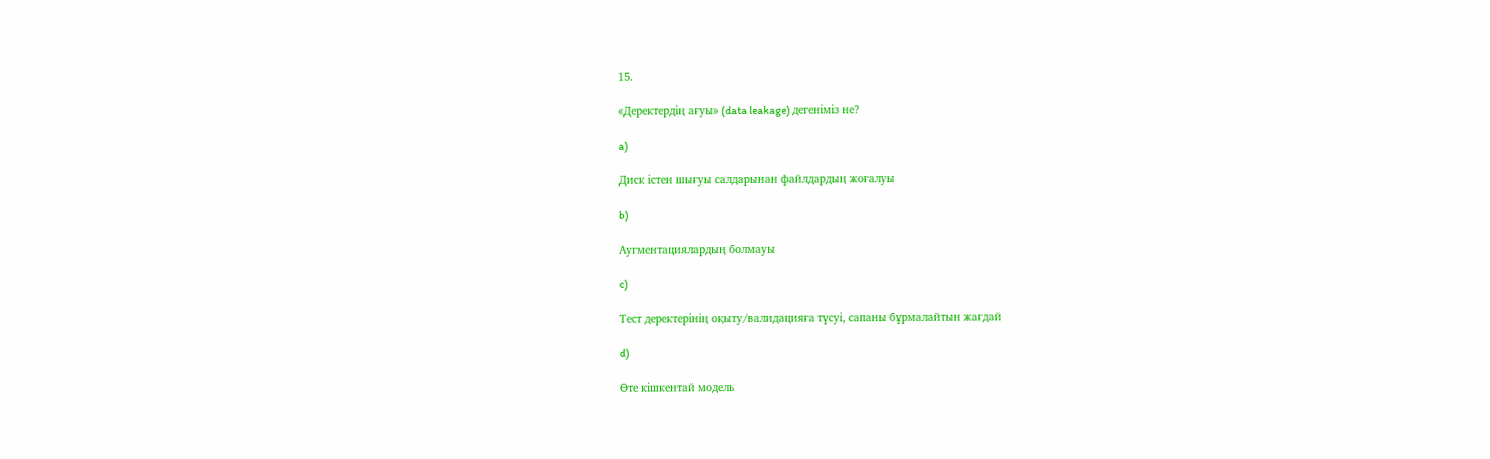15.

«Деректердің ағуы» (data leakage) дегеніміз не?

a)

Диск істен шығуы салдарынан файлдардың жоғалуы

b)

Аугментациялардың болмауы

c)

Тест деректерінің оқыту/валидацияға түсуі, сапаны бұрмалайтын жағдай

d)

Өте кішкентай модель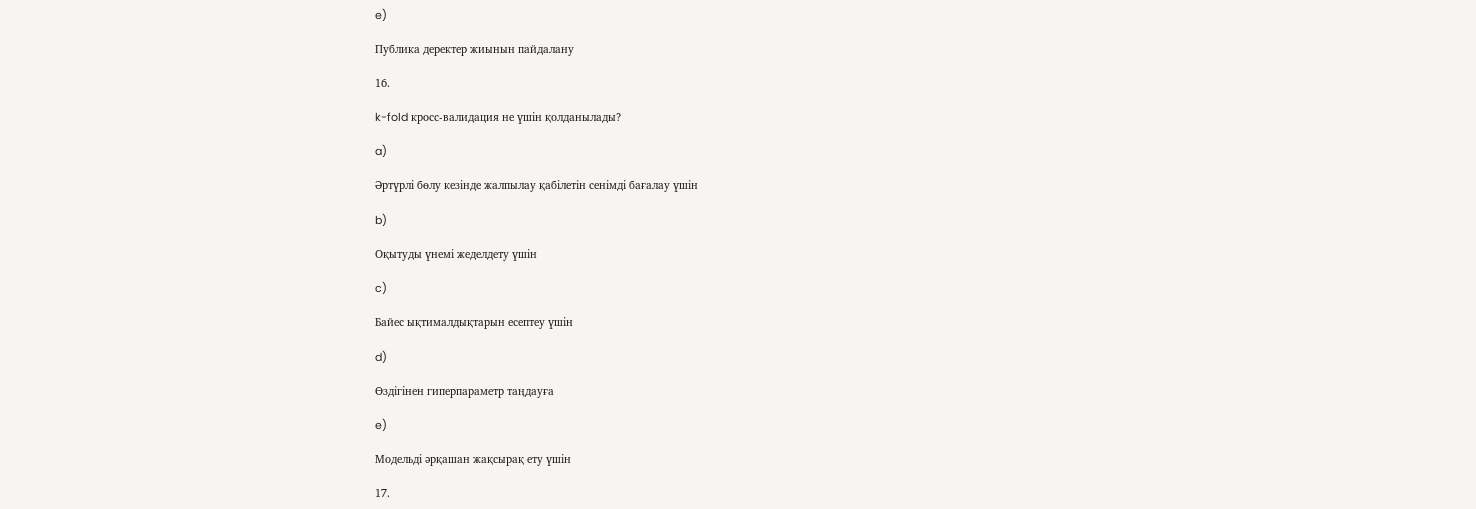e)

Публика деректер жиынын пайдалану

16.

k-fold кросс-валидация не үшін қолданылады?

a)

Әртүрлі бөлу кезінде жалпылау қабілетін сенімді бағалау үшін

b)

Оқытуды үнемі жеделдету үшін

c)

Байес ықтималдықтарын есептеу үшін

d)

Өздігінен гиперпараметр таңдауға

e)

Модельді әрқашан жақсырақ ету үшін

17.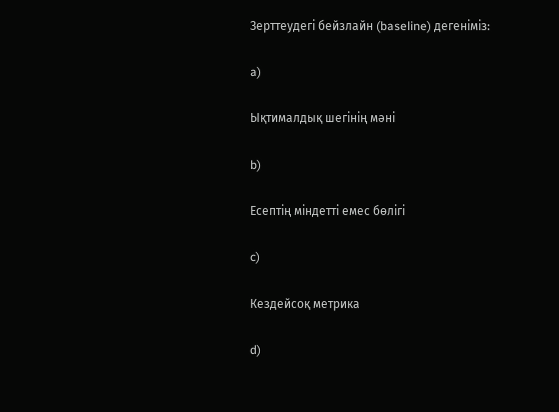Зерттеудегі бейзлайн (baseline) дегеніміз:

a)

Ықтималдық шегінің мәні

b)

Есептің міндетті емес бөлігі

c)

Кездейсоқ метрика

d)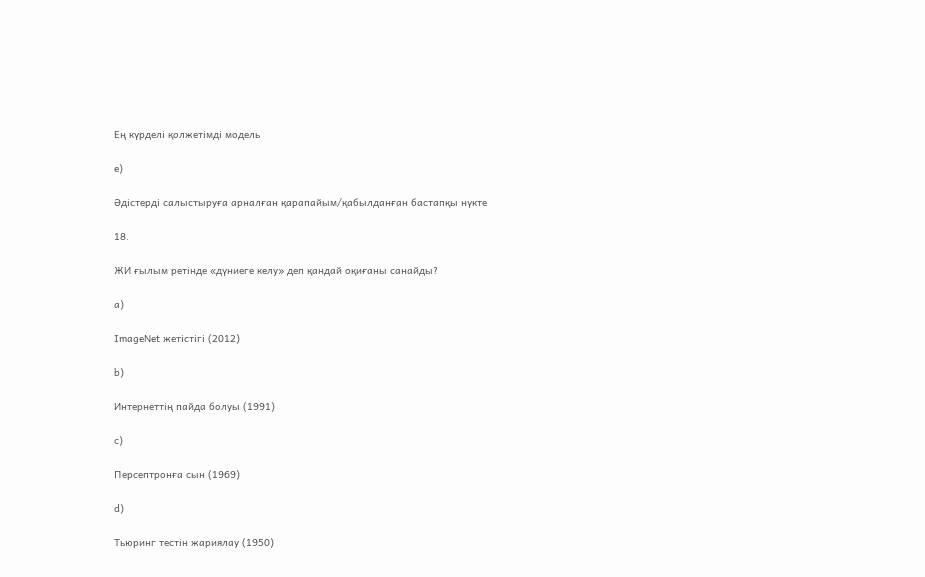Ең күрделі қолжетімді модель

e)

Әдістерді салыстыруға арналған қарапайым/қабылданған бастапқы нүкте

18.

ЖИ ғылым ретінде «дүниеге келу» деп қандай оқиғаны санайды?

a)

ImageNet жетістігі (2012)

b)

Интернеттің пайда болуы (1991)

c)

Персептронға сын (1969)

d)

Тьюринг тестін жариялау (1950)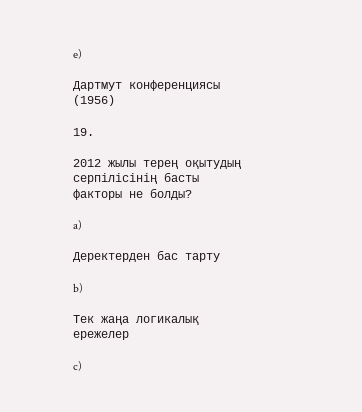e)

Дартмут конференциясы (1956)

19.

2012 жылы терең оқытудың серпілісінің басты факторы не болды?

a)

Деректерден бас тарту

b)

Тек жаңа логикалық ережелер

c)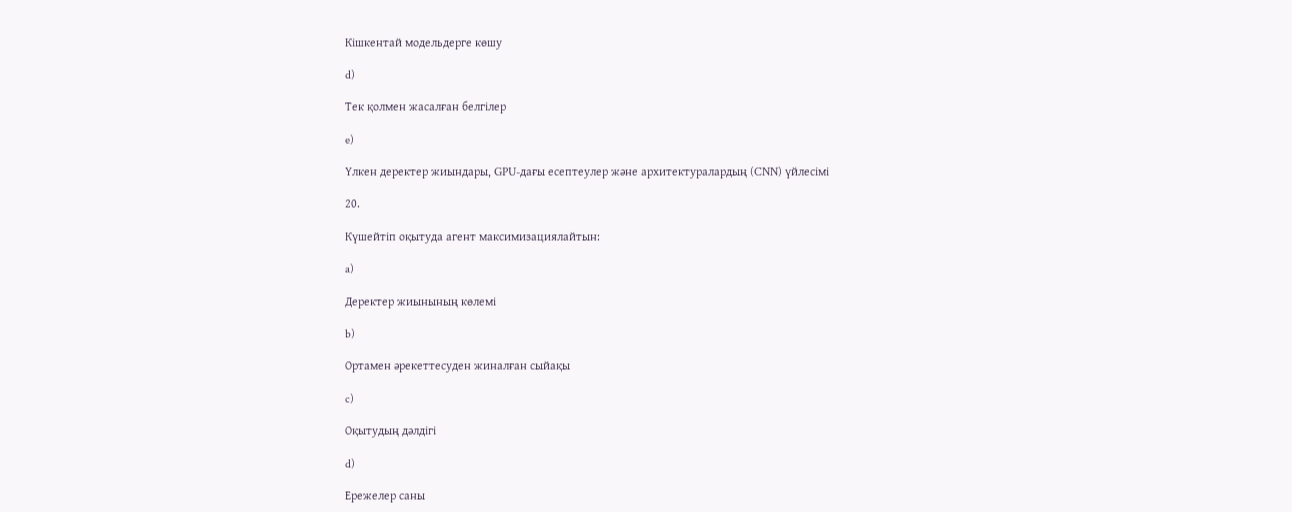Кішкентай модельдерге көшу

d)

Тек қолмен жасалған белгілер

e)

Үлкен деректер жиындары, GPU-дағы есептеулер және архитектуралардың (CNN) үйлесімі

20.

Күшейтіп оқытуда агент максимизациялайтын:

a)

Деректер жиынының көлемі

b)

Ортамен әрекеттесуден жиналған сыйақы

c)

Оқытудың дәлдігі

d)

Ережелер саны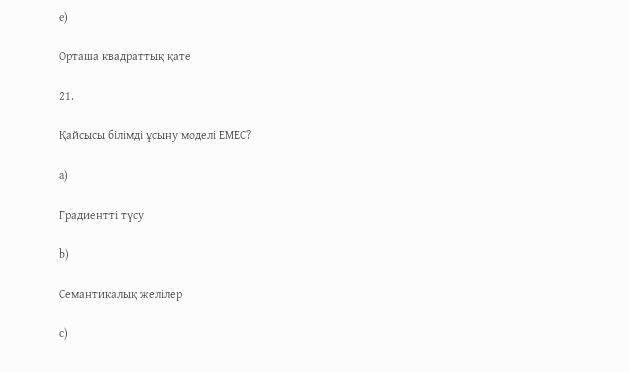e)

Орташа квадраттық қате

21.

Қайсысы білімді ұсыну моделі ЕМЕС?

a)

Градиентті түсу

b)

Семантикалық желілер

c)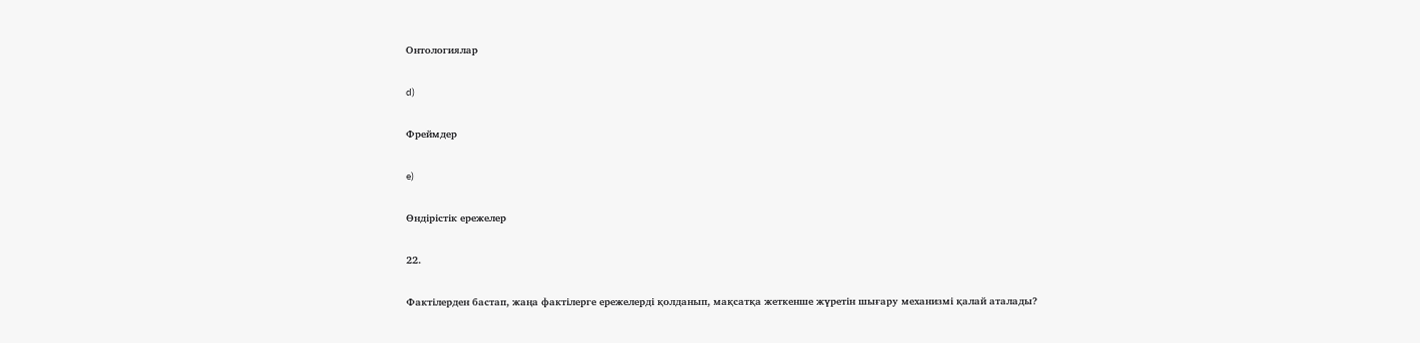Онтологиялар

d)

Фреймдер

e)

Өндірістік ережелер

22.

Фактілерден бастап, жаңа фактілерге ережелерді қолданып, мақсатқа жеткенше жүретін шығару механизмі қалай аталады?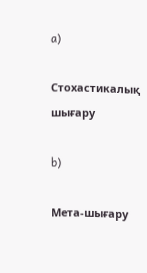a)

Стохастикалық шығару

b)

Мета-шығару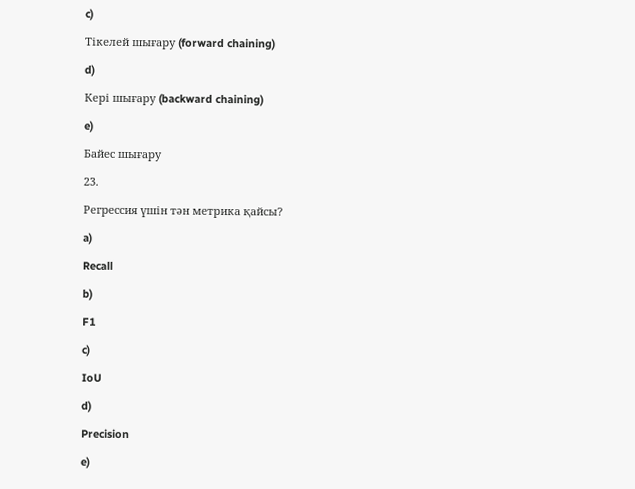c)

Тікелей шығару (forward chaining)

d)

Кері шығару (backward chaining)

e)

Байес шығару

23.

Регрессия үшін тән метрика қайсы?

a)

Recall

b)

F1

c)

IoU

d)

Precision

e)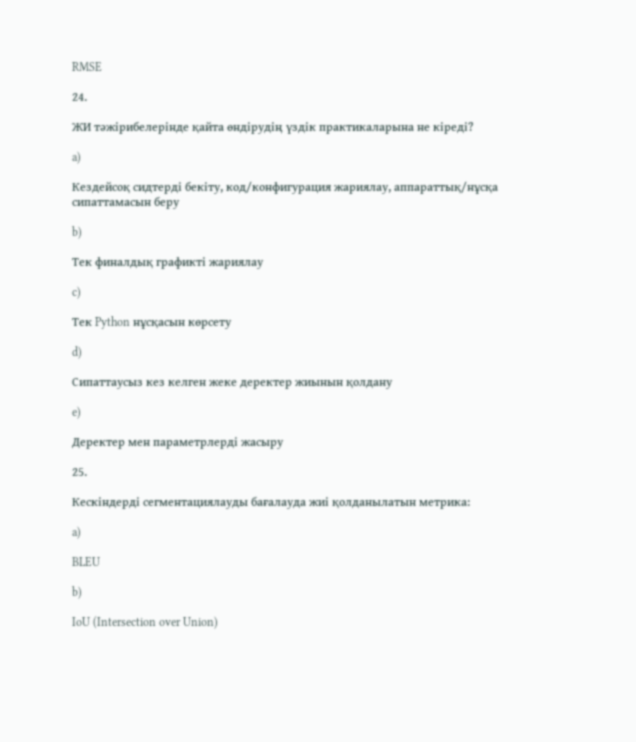RMSE

24.

ЖИ тәжірибелерінде қайта өндірудің үздік практикаларына не кіреді?

a)

Кездейсоқ сидтерді бекіту, код/конфигурация жариялау, аппараттық/нұсқа сипаттамасын беру

b)

Тек финалдық графикті жариялау

c)

Тек Python нұсқасын көрсету

d)

Сипаттаусыз кез келген жеке деректер жиынын қолдану

e)

Деректер мен параметрлерді жасыру

25.

Кескіндерді сегментациялауды бағалауда жиі қолданылатын метрика:

a)

BLEU

b)

IoU (Intersection over Union)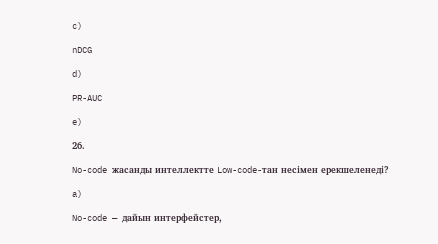c)

nDCG

d)

PR-AUC

e)

26.

No-code жасанды интеллектте Low-code-тан несімен ерекшеленеді?

a)

No-code — дайын интерфейстер,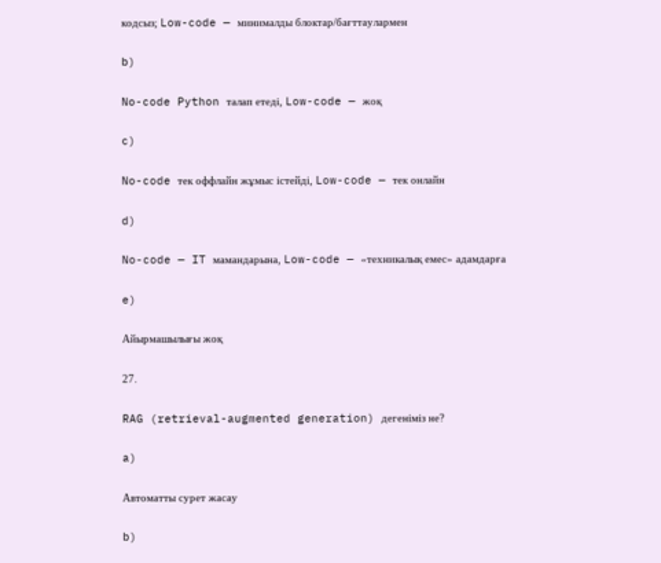кодсыз; Low-code — минималды блоктар/бағттаулармен

b)

No-code Python талап етеді, Low-code — жоқ

c)

No-code тек оффлайн жұмыс істейді, Low-code — тек онлайн

d)

No-code — IT мамандарына, Low-code — «техникалық емес» адамдарға

e)

Айырмашылығы жоқ

27.

RAG (retrieval-augmented generation) дегеніміз не?

a)

Автоматты сурет жасау

b)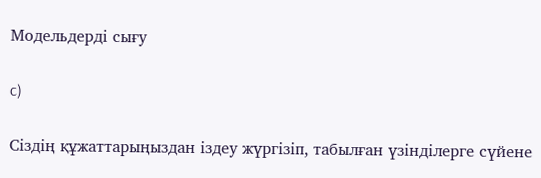Модельдерді сығу

c)

Сіздің құжаттарыңыздан іздеу жүргізіп, табылған үзінділерге сүйене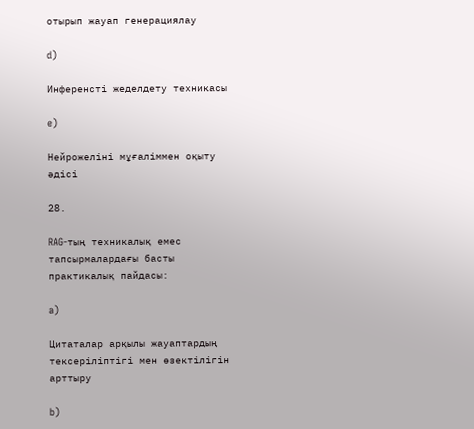отырып жауап генерациялау

d)

Инференсті жеделдету техникасы

e)

Нейрожеліні мұғаліммен оқыту әдісі

28.

RAG-тың техникалық емес тапсырмалардағы басты практикалық пайдасы:

a)

Цитаталар арқылы жауаптардың тексеріліптігі мен өзектілігін арттыру

b)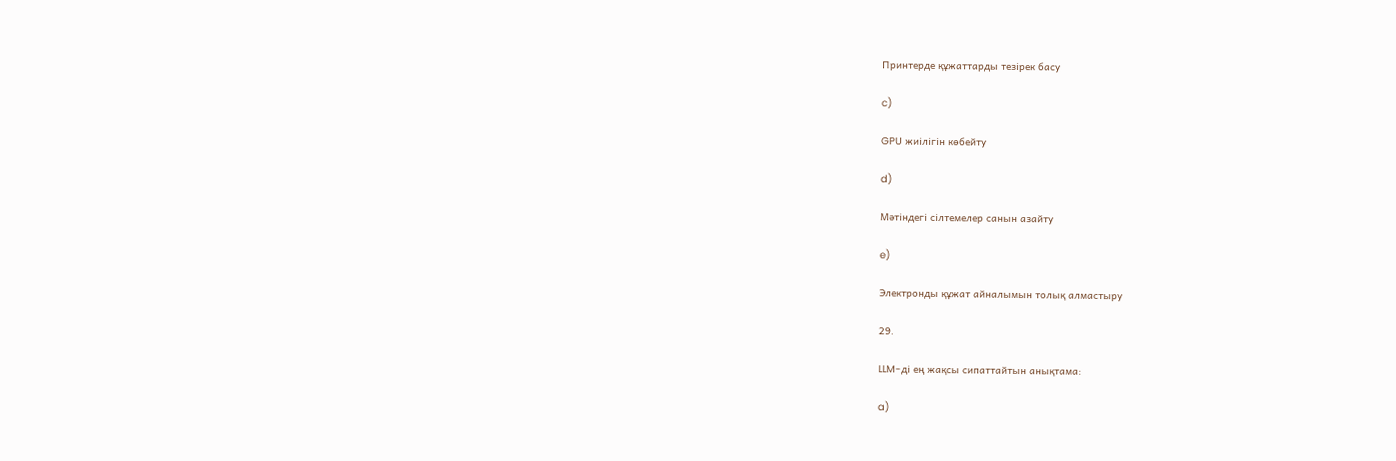Принтерде құжаттарды тезірек басу

c)

GPU жиілігін көбейту

d)

Мәтіндегі сілтемелер санын азайту

e)

Электронды құжат айналымын толық алмастыру

29.

LLM-ді ең жақсы сипаттайтын анықтама:

a)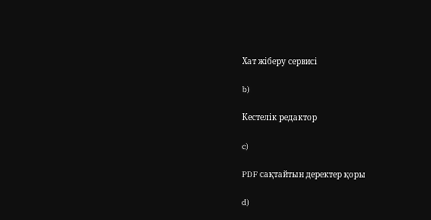Хат жіберу сервисі

b)

Кестелік редактор

c)

PDF сақтайтын деректер қоры

d)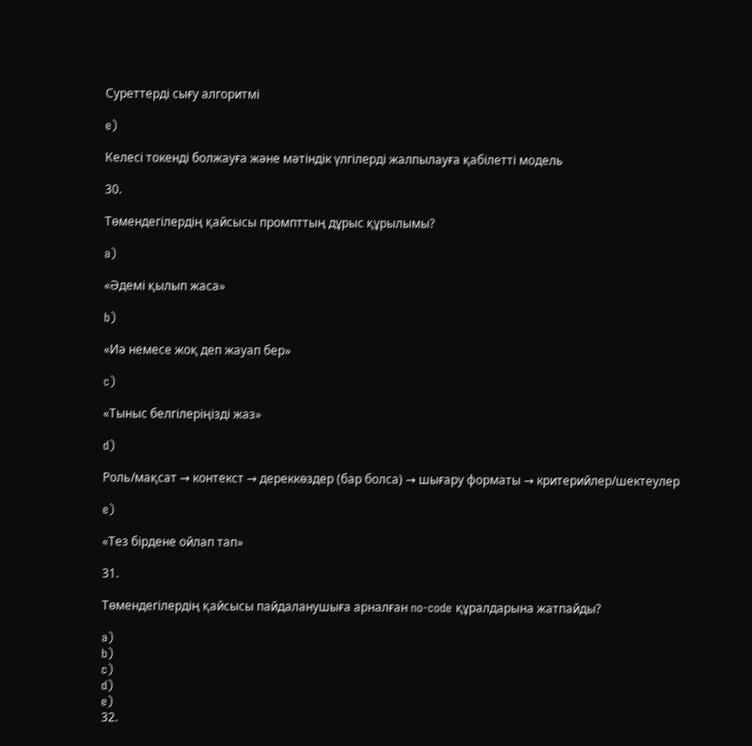Суреттерді сығу алгоритмі

e)

Келесі токенді болжауға және мәтіндік үлгілерді жалпылауға қабілетті модель

30.

Төмендегілердің қайсысы промпттың дұрыс құрылымы?

a)

«Әдемі қылып жаса»

b)

«Иә немесе жоқ деп жауап бер»

c)

«Тыныс белгілеріңізді жаз»

d)

Роль/мақсат → контекст → дереккөздер (бар болса) → шығару форматы → критерийлер/шектеулер

e)

«Тез бірдене ойлап тап»

31.

Төмендегілердің қайсысы пайдаланушыға арналған no-code құралдарына жатпайды?

a)
b)
c)
d)
e)
32.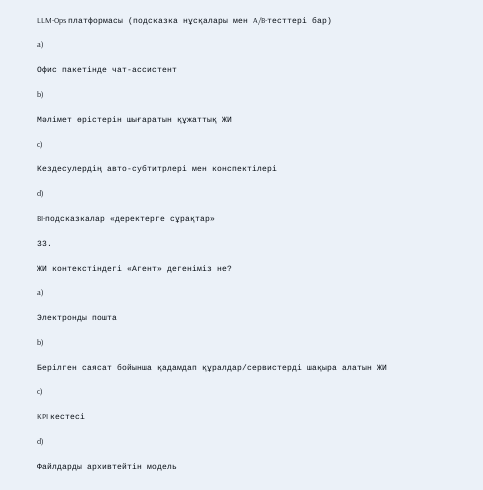LLM-Ops платформасы (подсказка нұсқалары мен A/B-тесттері бар)

a)

Офис пакетінде чат-ассистент

b)

Мәлімет өрістерін шығаратын құжаттық ЖИ

c)

Кездесулердің авто-субтитрлері мен конспектілері

d)

BI-подсказкалар «деректерге сұрақтар»

33.

ЖИ контекстіндегі «Агент» дегеніміз не?

a)

Электронды пошта

b)

Берілген саясат бойынша қадамдап құралдар/сервистерді шақыра алатын ЖИ

c)

KPI кестесі

d)

Файлдарды архивтейтін модель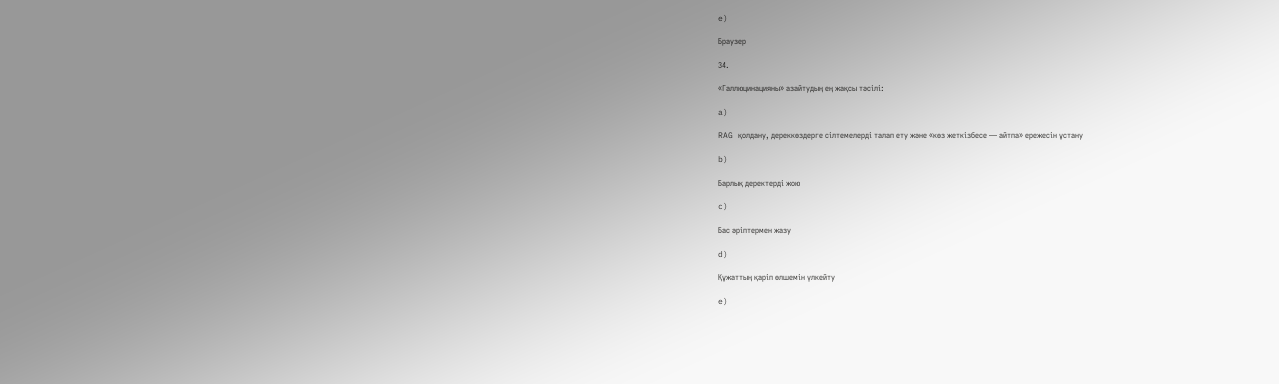e)

Браузер

34.

«Галлюцинацияны» азайтудың ең жақсы тәсілі:

a)

RAG қолдану, дереккөздерге сілтемелерді талап ету және «көз жеткізбесе — айтпа» ережесін ұстану

b)

Барлық деректерді жою

c)

Бас әріптермен жазу

d)

Құжаттың қаріп өлшемін үлкейту

e)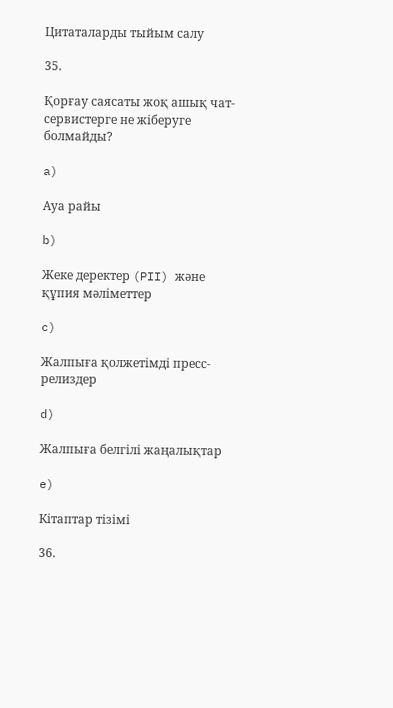Цитаталарды тыйым салу

35.

Қорғау саясаты жоқ ашық чат-сервистерге не жіберуге болмайды?

a)

Ауа райы

b)

Жеке деректер (PII) және құпия мәліметтер

c)

Жалпыға қолжетімді пресс-релиздер

d)

Жалпыға белгілі жаңалықтар

e)

Кітаптар тізімі

36.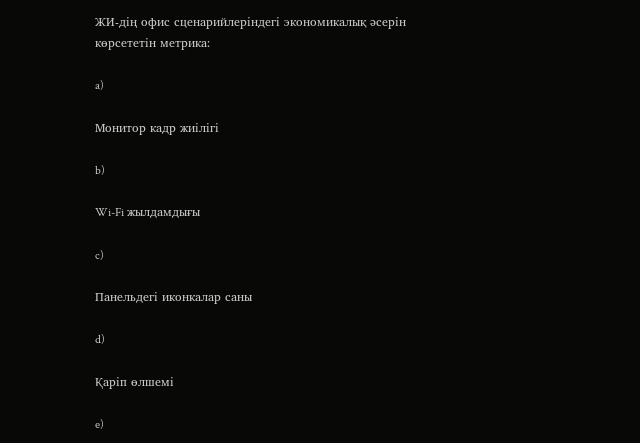ЖИ-дің офис сценарийлеріндегі экономикалық әсерін көрсететін метрика:

a)

Монитор кадр жиілігі

b)

Wi-Fi жылдамдығы

c)

Панельдегі иконкалар саны

d)

Қаріп өлшемі

e)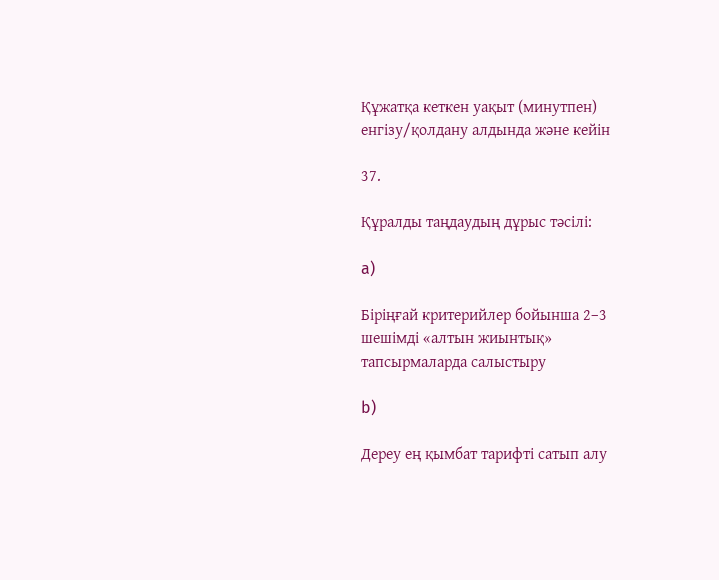Құжатқа кеткен уақыт (минутпен) енгізу/қолдану алдында және кейін

37.

Құралды таңдаудың дұрыс тәсілі:

a)

Біріңғай критерийлер бойынша 2–3 шешімді «алтын жиынтық» тапсырмаларда салыстыру

b)

Дереу ең қымбат тарифті сатып алу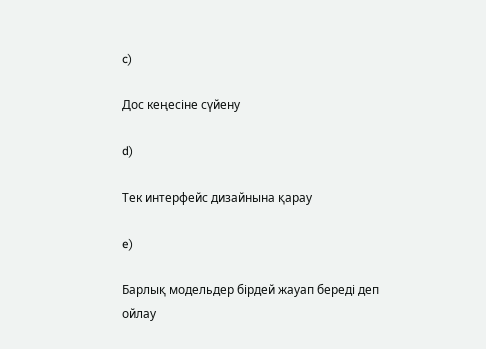c)

Дос кеңесіне сүйену

d)

Тек интерфейс дизайнына қарау

e)

Барлық модельдер бірдей жауап береді деп ойлау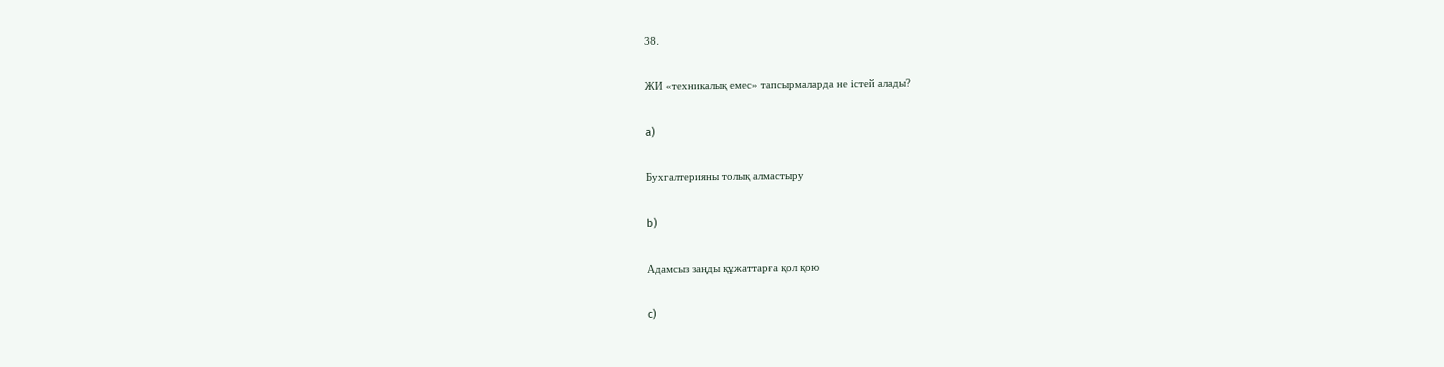38.

ЖИ «техникалық емес» тапсырмаларда не істей алады?

a)

Бухгалтерияны толық алмастыру

b)

Адамсыз заңды құжаттарға қол қою

c)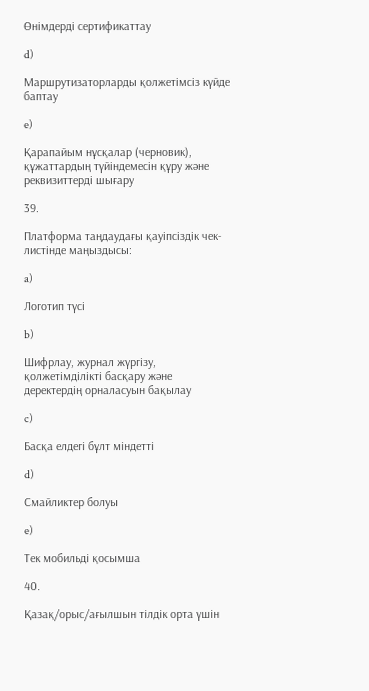Өнімдерді сертификаттау

d)

Маршрутизаторларды қолжетімсіз күйде баптау

e)

Қарапайым нұсқалар (черновик), құжаттардың түйіндемесін құру және реквизиттерді шығару

39.

Платформа таңдаудағы қауіпсіздік чек-листінде маңыздысы:

a)

Логотип түсі

b)

Шифрлау, журнал жүргізу, қолжетімділікті басқару және деректердің орналасуын бақылау

c)

Басқа елдегі бұлт міндетті

d)

Смайликтер болуы

e)

Тек мобильді қосымша

40.

Қазақ/орыс/ағылшын тілдік орта үшін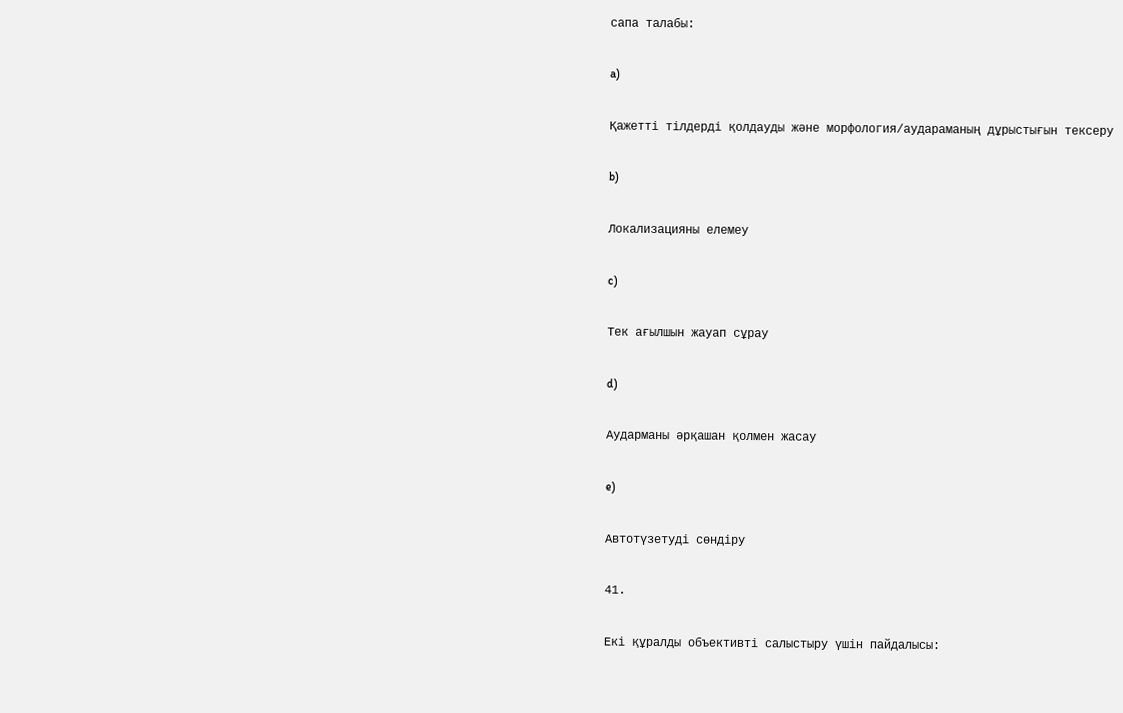сапа талабы:

a)

Қажетті тілдерді қолдауды және морфология/аудараманың дұрыстығын тексеру

b)

Локализацияны елемеу

c)

Тек ағылшын жауап сұрау

d)

Аударманы әрқашан қолмен жасау

e)

Автотүзетуді сөндіру

41.

Екі құралды объективті салыстыру үшін пайдалысы: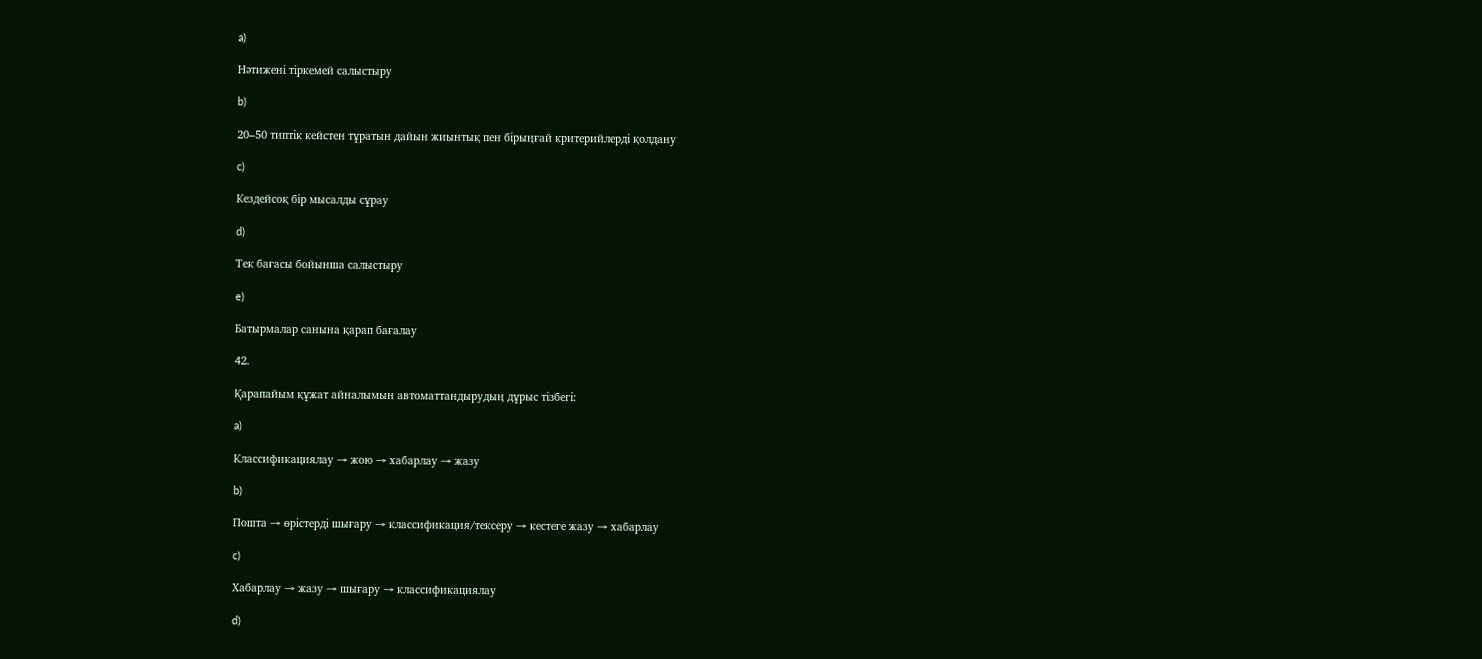a)

Нәтижені тіркемей салыстыру

b)

20–50 типтік кейстен тұратын дайын жиынтық пен бірыңғай критерийлерді қолдану

c)

Кездейсоқ бір мысалды сұрау

d)

Тек бағасы бойынша салыстыру

e)

Батырмалар санына қарап бағалау

42.

Қарапайым құжат айналымын автоматтандырудың дұрыс тізбегі:

a)

Классификациялау → жою → хабарлау → жазу

b)

Пошта → өрістерді шығару → классификация/тексеру → кестеге жазу → хабарлау

c)

Хабарлау → жазу → шығару → классификациялау

d)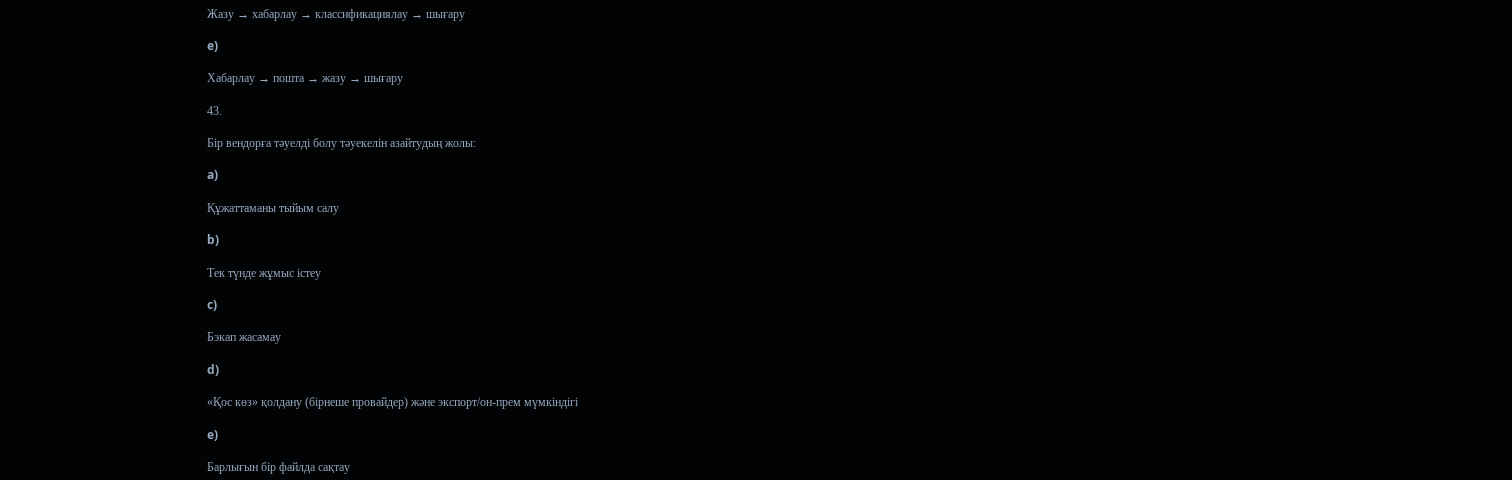Жазу → хабарлау → классификациялау → шығару

e)

Хабарлау → пошта → жазу → шығару

43.

Бір вендорға тәуелді болу тәуекелін азайтудың жолы:

a)

Құжаттаманы тыйым салу

b)

Тек түнде жұмыс істеу

c)

Бэкап жасамау

d)

«Қос көз» қолдану (бірнеше провайдер) және экспорт/он-прем мүмкіндігі

e)

Барлығын бір файлда сақтау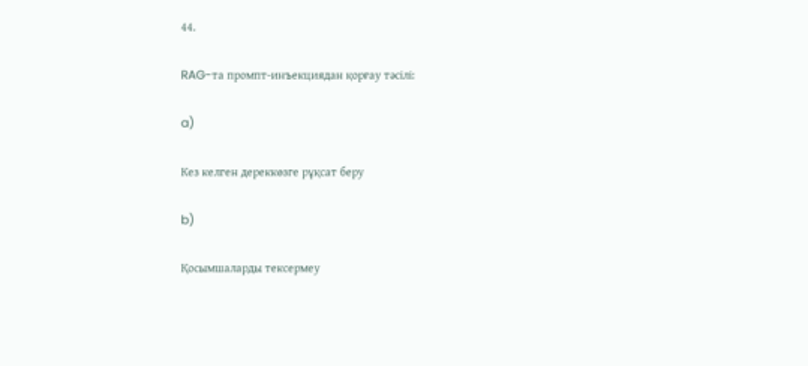44.

RAG-та промпт-инъекциядан қорғау тәсілі:

a)

Кез келген дереккөзге рұқсат беру

b)

Қосымшаларды тексермеу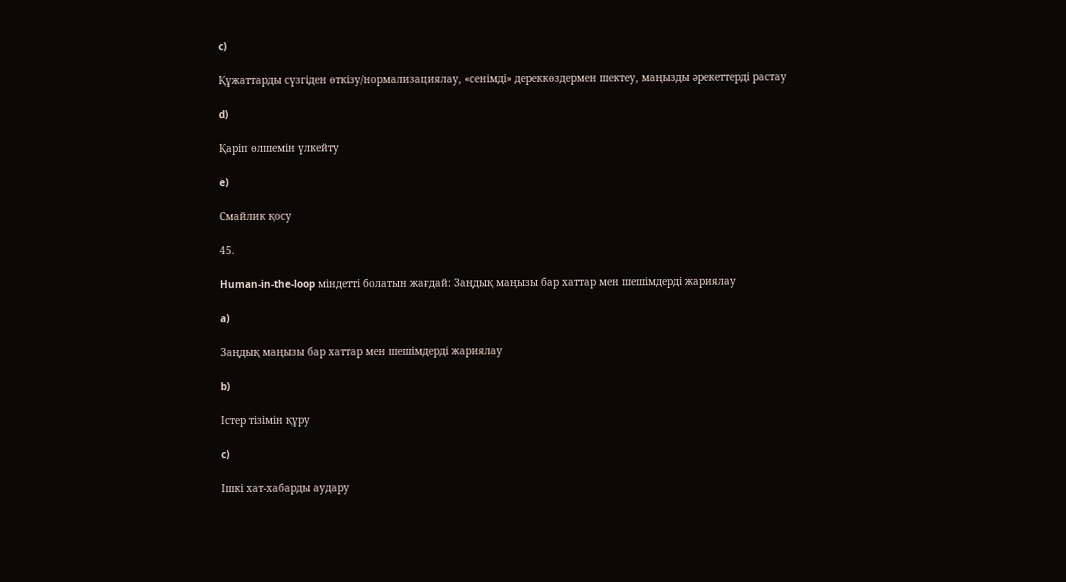c)

Құжаттарды сүзгіден өткізу/нормализациялау, «сенімді» дереккөздермен шектеу, маңызды әрекеттерді растау

d)

Қаріп өлшемін үлкейту

e)

Смайлик қосу

45.

Human-in-the-loop міндетті болатын жағдай: Заңдық маңызы бар хаттар мен шешімдерді жариялау

a)

Заңдық маңызы бар хаттар мен шешімдерді жариялау

b)

Істер тізімін құру

c)

Ішкі хат-хабарды аудару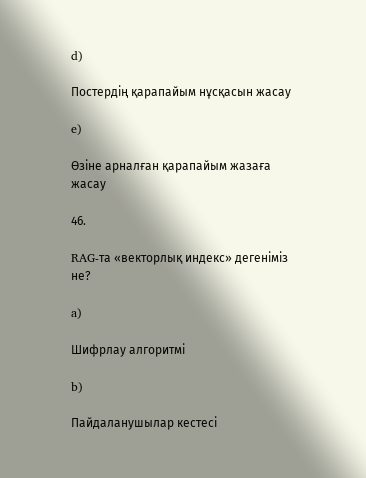d)

Постердің қарапайым нұсқасын жасау

e)

Өзіне арналған қарапайым жазаға жасау

46.

RAG-та «векторлық индекс» дегеніміз не?

a)

Шифрлау алгоритмі

b)

Пайдаланушылар кестесі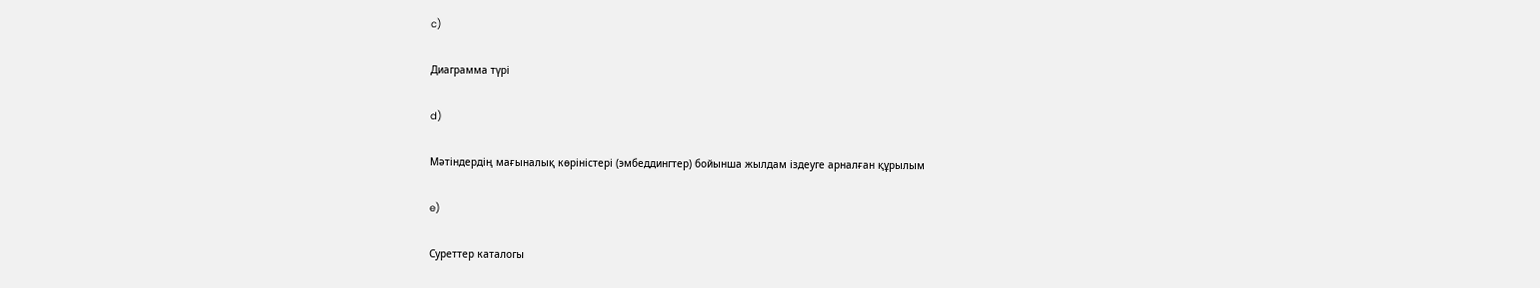c)

Диаграмма түрі

d)

Мәтіндердің мағыналық көріністері (эмбеддингтер) бойынша жылдам іздеуге арналған құрылым

e)

Суреттер каталогы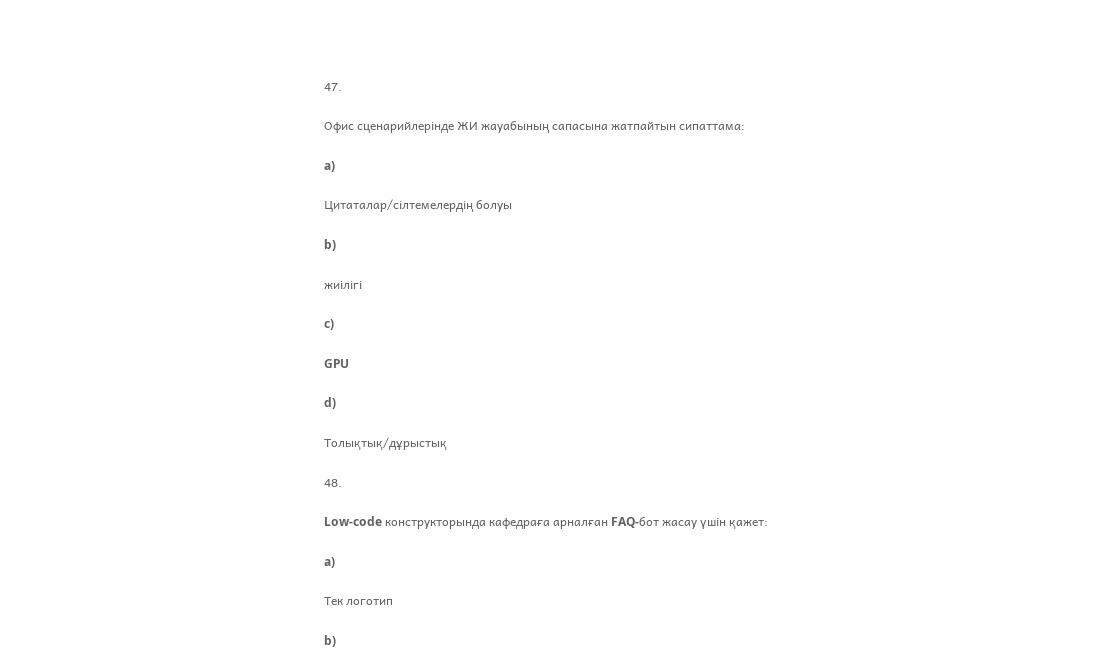47.

Офис сценарийлерінде ЖИ жауабының сапасына жатпайтын сипаттама:

a)

Цитаталар/сілтемелердің болуы

b)

жиілігі

c)

GPU

d)

Толықтық/дұрыстық

48.

Low-code конструкторында кафедраға арналған FAQ-бот жасау үшін қажет:

a)

Тек логотип

b)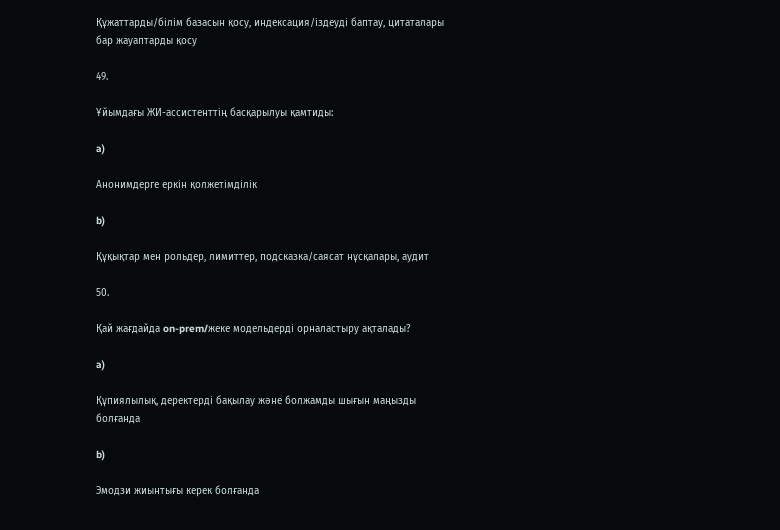Құжаттарды/білім базасын қосу, индексация/іздеуді баптау, цитаталары бар жауаптарды қосу

49.

Ұйымдағы ЖИ-ассистенттің басқарылуы қамтиды:

a)

Анонимдерге еркін қолжетімділік

b)

Құқықтар мен рольдер, лимиттер, подсказка/саясат нұсқалары, аудит

50.

Қай жағдайда on-prem/жеке модельдерді орналастыру ақталады?

a)

Құпиялылық, деректерді бақылау және болжамды шығын маңызды болғанда

b)

Эмодзи жиынтығы керек болғанда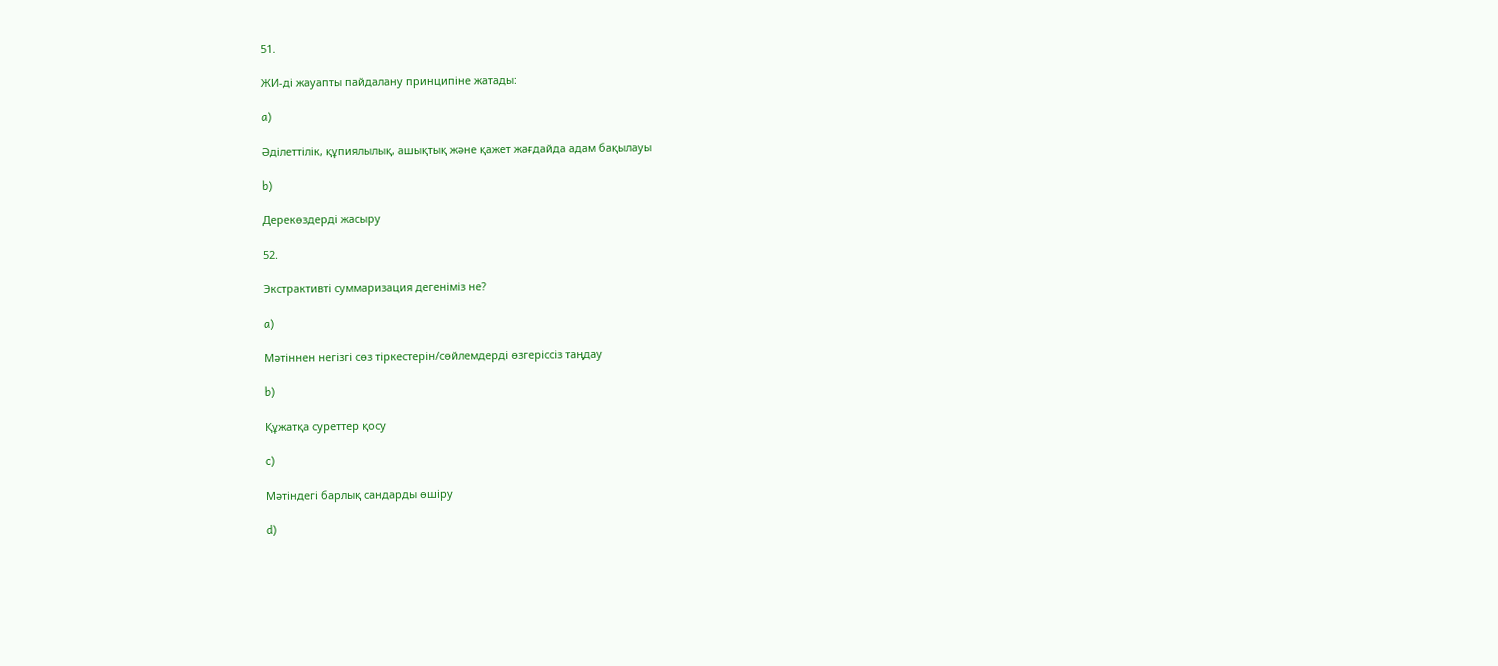51.

ЖИ-ді жауапты пайдалану принципіне жатады:

a)

Әділеттілік, құпиялылық, ашықтық және қажет жағдайда адам бақылауы

b)

Дерекөздерді жасыру

52.

Экстрактивті суммаризация дегеніміз не?

a)

Мәтіннен негізгі сөз тіркестерін/сөйлемдерді өзгеріссіз таңдау

b)

Құжатқа суреттер қосу

c)

Мәтіндегі барлық сандарды өшіру

d)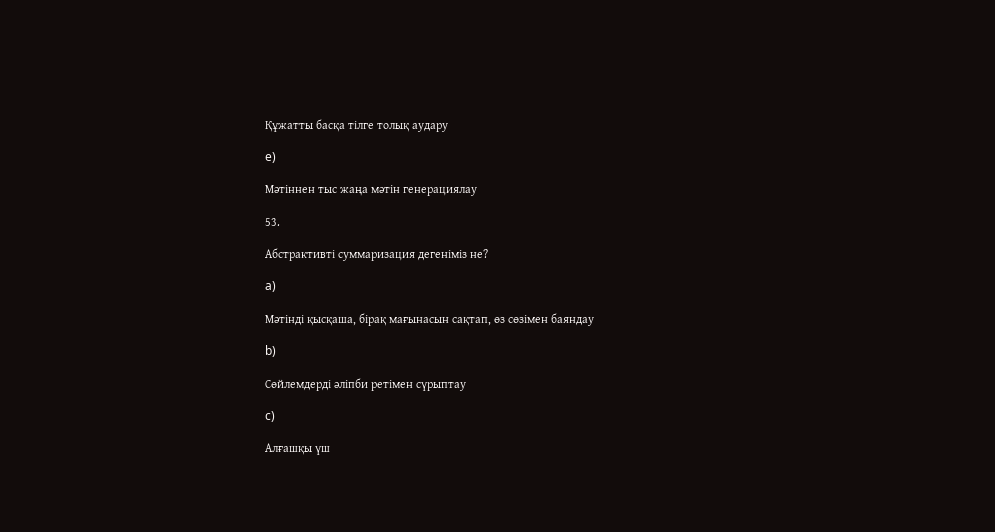Құжатты басқа тілге толық аудару

e)

Мәтіннен тыс жаңа мәтін генерациялау

53.

Абстрактивті суммаризация дегеніміз не?

a)

Мәтінді қысқаша, бірақ мағынасын сақтап, өз сөзімен баяндау

b)

Сөйлемдерді әліпби ретімен сүрыптау

c)

Алғашқы үш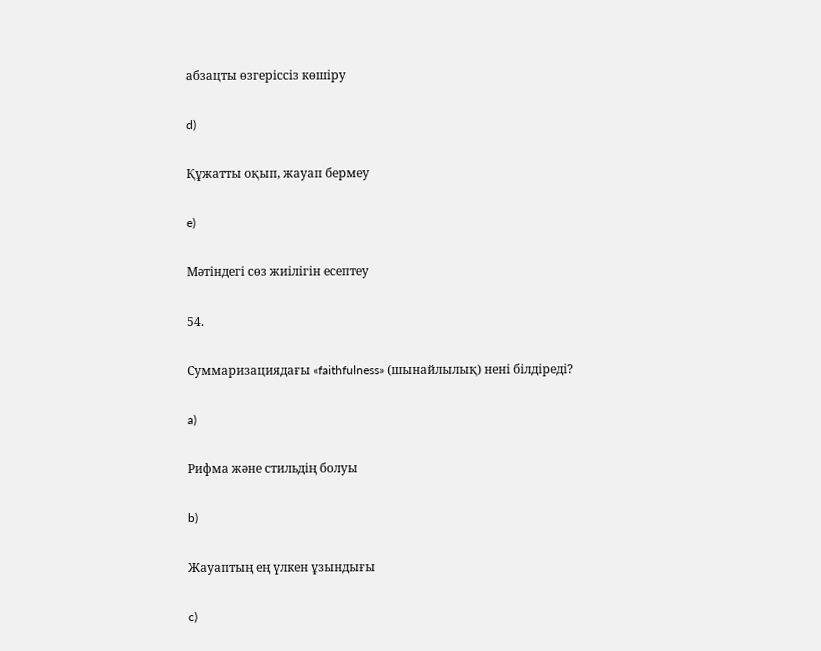абзацты өзгеріссіз көшіру

d)

Құжатты оқып, жауап бермеу

e)

Мәтіндегі сөз жиілігін есептеу

54.

Суммаризациядағы «faithfulness» (шынайлылық) нені білдіреді?

a)

Рифма және стильдің болуы

b)

Жауаптың ең үлкен ұзындығы

c)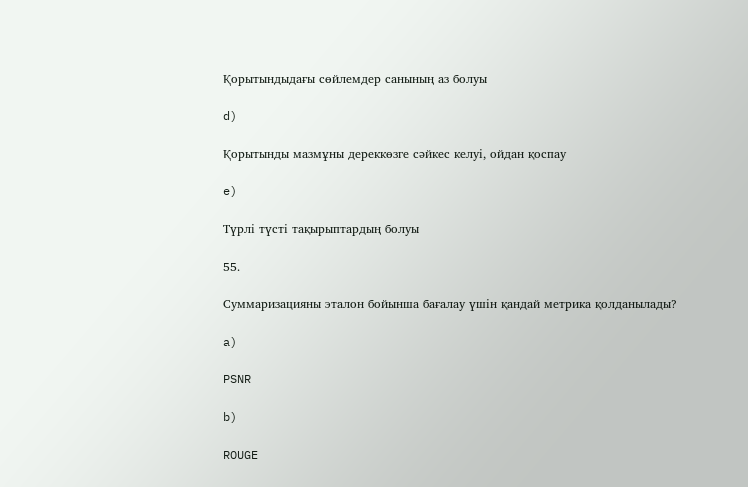Қорытындыдағы сөйлемдер санының аз болуы

d)

Қорытынды мазмұны дереккөзге сәйкес келуі, ойдан қоспау

e)

Түрлі түсті тақырыптардың болуы

55.

Суммаризацияны эталон бойынша бағалау үшін қандай метрика қолданылады?

a)

PSNR

b)

ROUGE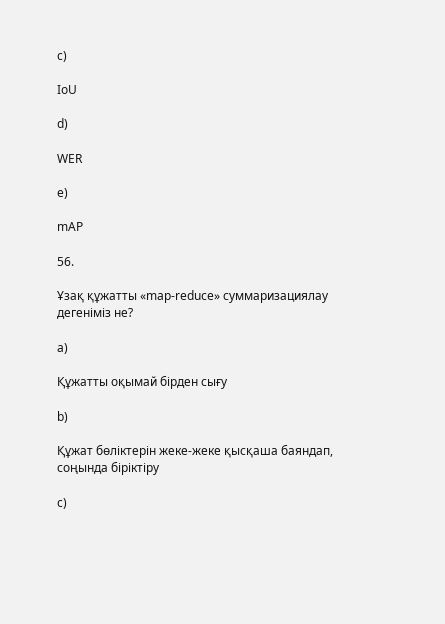c)

IoU

d)

WER

e)

mAP

56.

Ұзақ құжатты «map-reduce» суммаризациялау дегеніміз не?

a)

Құжатты оқымай бірден сығу

b)

Құжат бөліктерін жеке-жеке қысқаша баяндап, соңында біріктіру

c)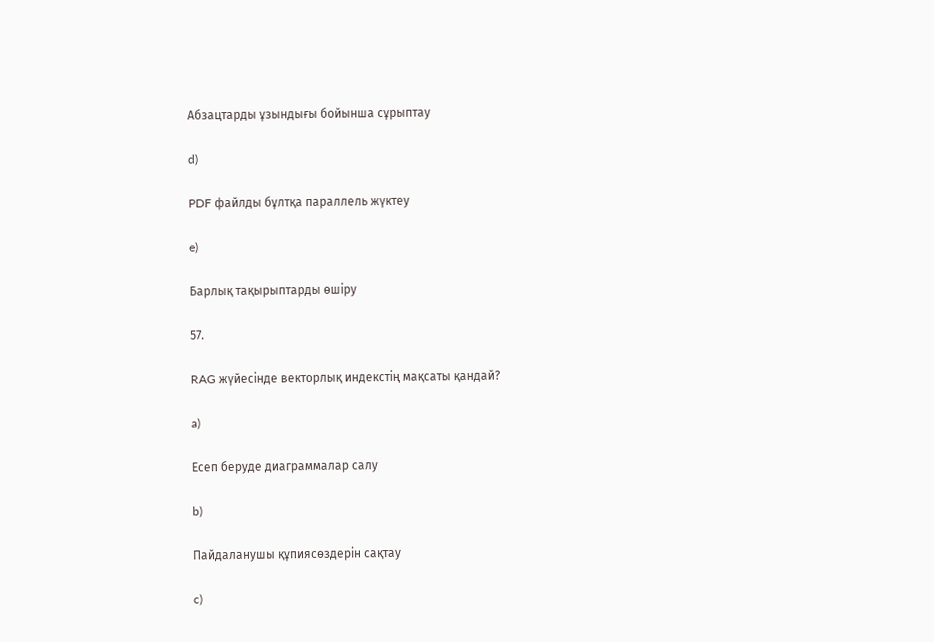Абзацтарды ұзындығы бойынша сұрыптау

d)

PDF файлды бұлтқа параллель жүктеу

e)

Барлық тақырыптарды өшіру

57.

RAG жүйесінде векторлық индекстің мақсаты қандай?

a)

Есеп беруде диаграммалар салу

b)

Пайдаланушы құпиясөздерін сақтау

c)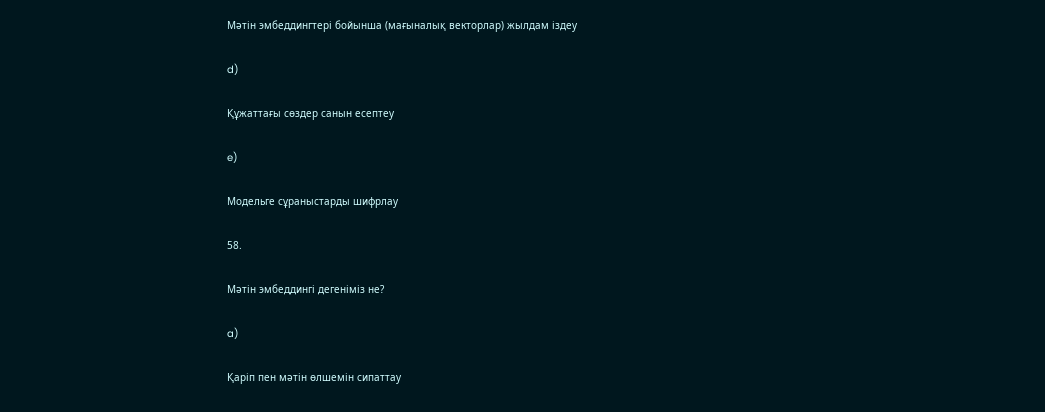Мәтін эмбеддингтері бойынша (мағыналық векторлар) жылдам іздеу

d)

Құжаттағы сөздер санын есептеу

e)

Модельге сұраныстарды шифрлау

58.

Мәтін эмбеддингі дегеніміз не?

a)

Қаріп пен мәтін өлшемін сипаттау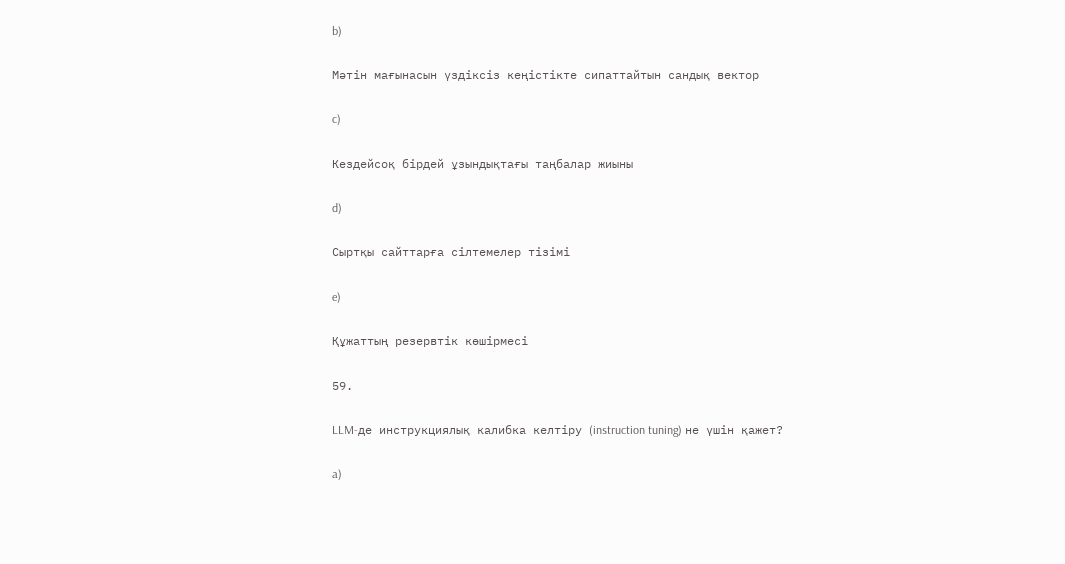b)

Мәтін мағынасын үздіксіз кеңістікте сипаттайтын сандық вектор

c)

Кездейсоқ бірдей ұзындықтағы таңбалар жиыны

d)

Сыртқы сайттарға сілтемелер тізімі

e)

Құжаттың резервтік көшірмесі

59.

LLM-де инструкциялық калибка келтіру (instruction tuning) не үшін қажет?

a)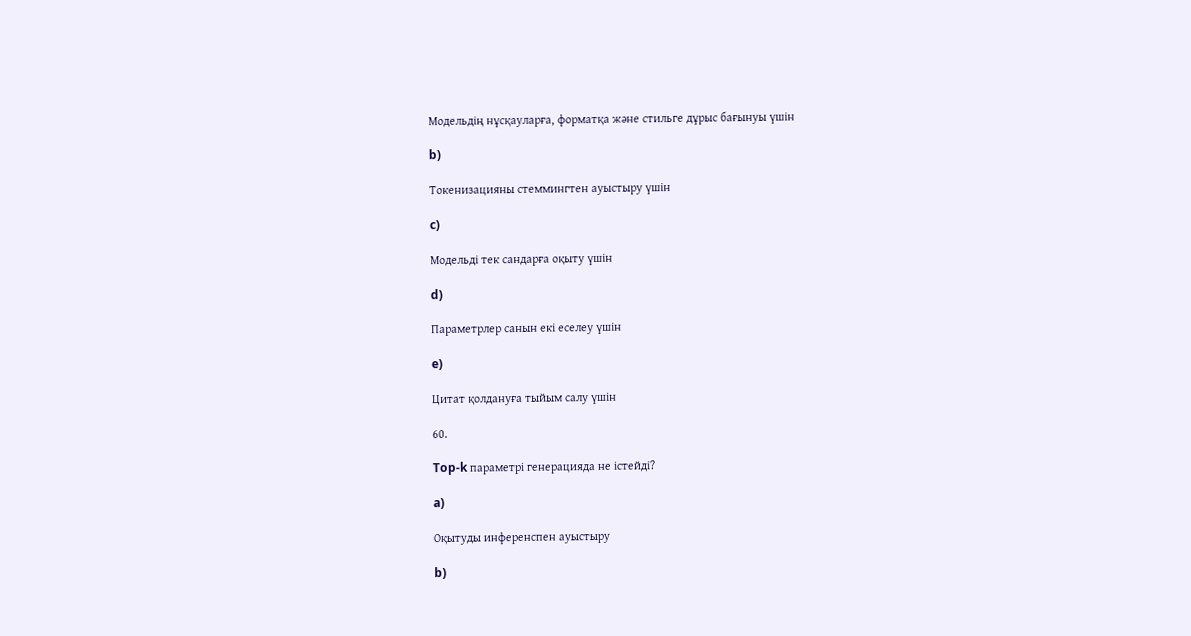Модельдің нұсқауларға, форматқа және стильге дұрыс бағынуы үшін

b)

Токенизацияны стеммингтен ауыстыру үшін

c)

Модельді тек сандарға оқыту үшін

d)

Параметрлер санын екі еселеу үшін

e)

Цитат қолдануға тыйым салу үшін

60.

Top-k параметрі генерацияда не істейді?

a)

Оқытуды инференспен ауыстыру

b)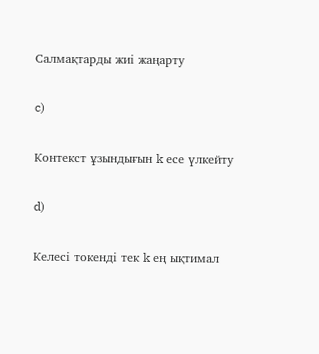Салмақтарды жиі жаңарту

c)

Контекст ұзындығын k есе үлкейту

d)

Келесі токенді тек k ең ықтимал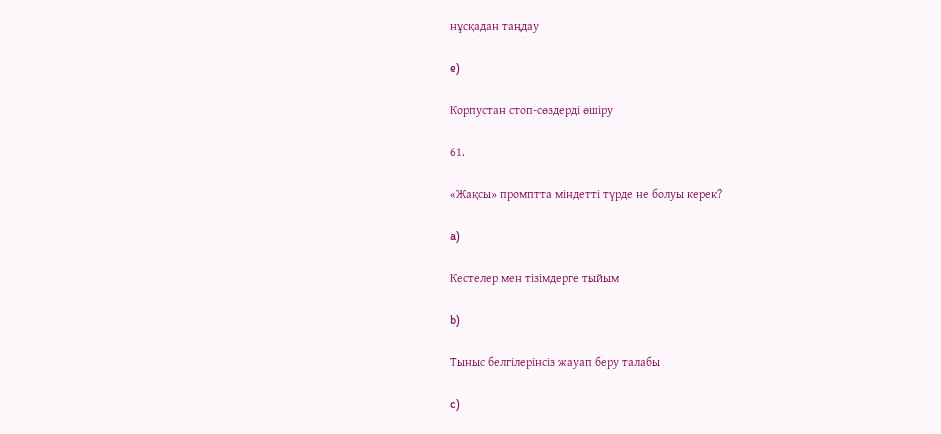нұсқадан таңдау

e)

Корпустан стоп-сөздерді өшіру

61.

«Жақсы» промптта міндетті түрде не болуы керек?

a)

Кестелер мен тізімдерге тыйым

b)

Тыныс белгілерінсіз жауап беру талабы

c)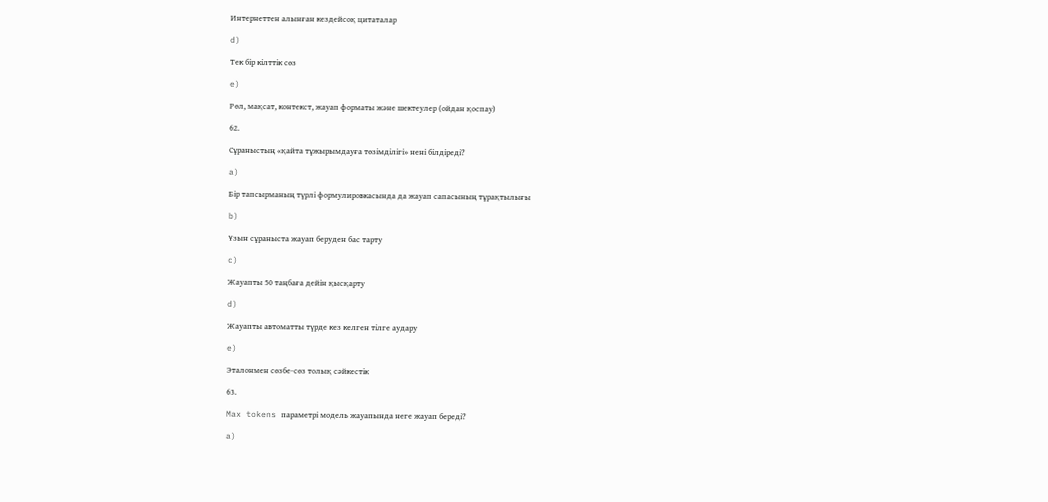Интернеттен алынған кездейсоқ цитаталар

d)

Тек бір кілттік сөз

e)

Рөл, мақсат, контекст, жауап форматы және шектеулер (ойдан қоспау)

62.

Сұраныстың «қайта тұжырымдауға төзімділігі» нені білдіреді?

a)

Бір тапсырманың түрлі формулировкасында да жауап сапасының тұрақтылығы

b)

Ұзын сұраныста жауап беруден бас тарту

c)

Жауапты 50 таңбаға дейін қысқарту

d)

Жауапты автоматты түрде кез келген тілге аудару

e)

Эталонмен сөзбе-сөз толық сәйкестік

63.

Max tokens параметрі модель жауапында неге жауап береді?

a)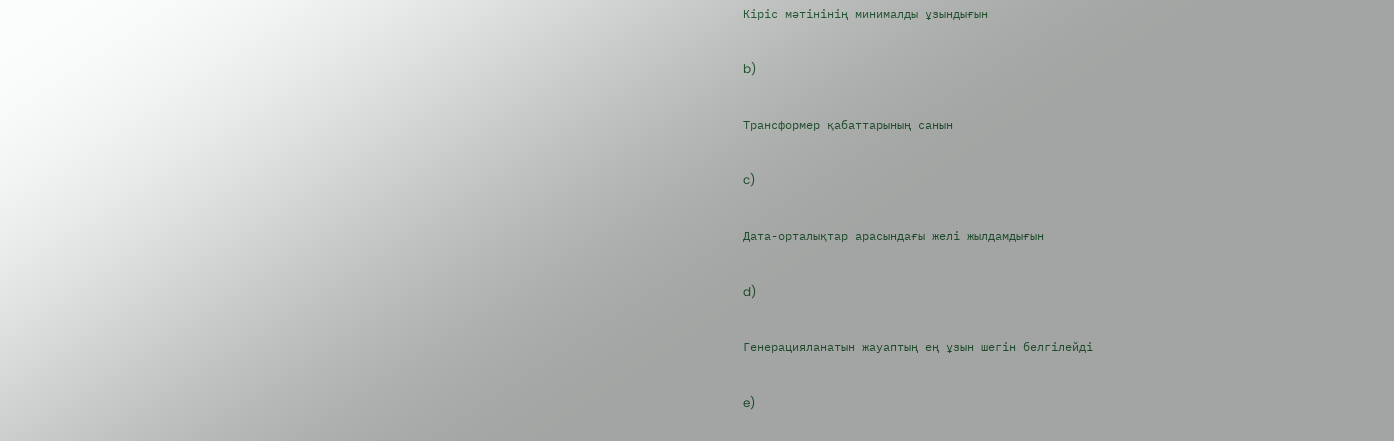Кіріс мәтінінің минималды ұзындығын

b)

Трансформер қабаттарының санын

c)

Дата-орталықтар арасындағы желі жылдамдығын

d)

Генерацияланатын жауаптың ең ұзын шегін белгілейді

e)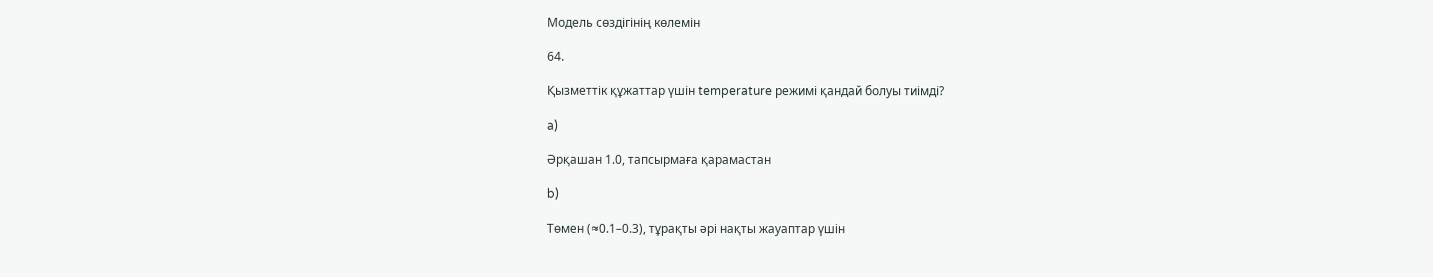Модель сөздігінің көлемін

64.

Қызметтік құжаттар үшін temperature режимі қандай болуы тиімді?

a)

Әрқашан 1.0, тапсырмаға қарамастан

b)

Төмен (≈0.1–0.3), тұрақты әрі нақты жауаптар үшін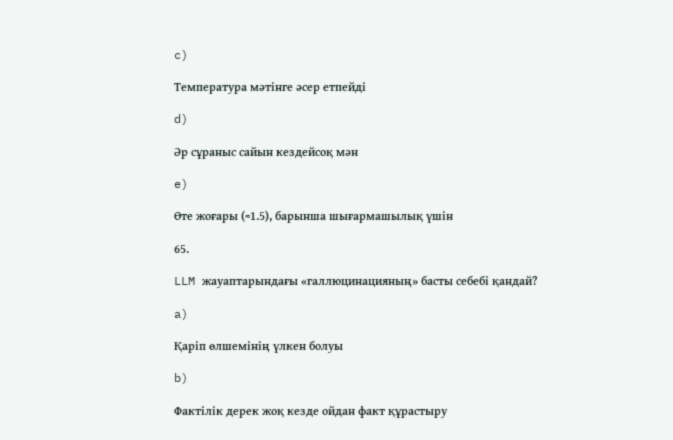c)

Температура мәтінге әсер етпейді

d)

Әр сұраныс сайын кездейсоқ мән

e)

Өте жоғары (≈1.5), барынша шығармашылық үшін

65.

LLM жауаптарындағы «галлюцинацияның» басты себебі қандай?

a)

Қаріп өлшемінің үлкен болуы

b)

Фактілік дерек жоқ кезде ойдан факт құрастыру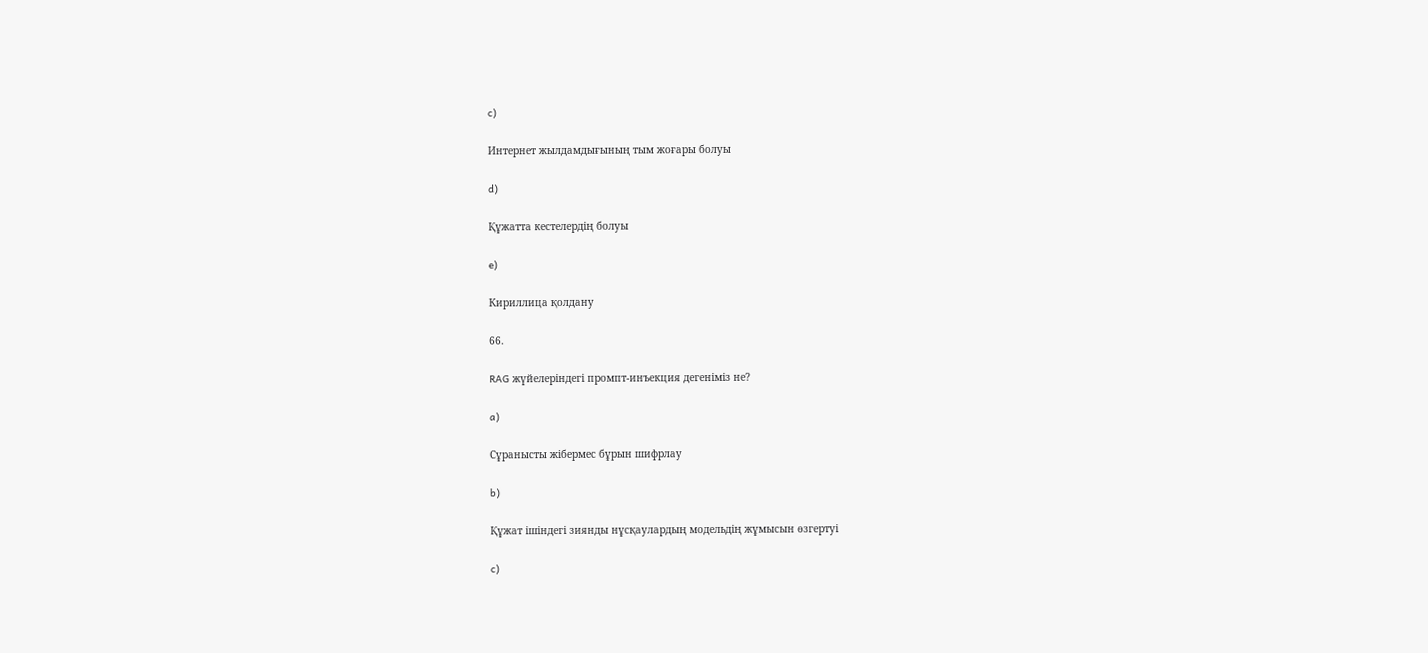c)

Интернет жылдамдығының тым жоғары болуы

d)

Құжатта кестелердің болуы

e)

Кириллица қолдану

66.

RAG жүйелеріндегі промпт-инъекция дегеніміз не?

a)

Сұранысты жібермес бұрын шифрлау

b)

Құжат ішіндегі зиянды нұсқаулардың модельдің жұмысын өзгертуі

c)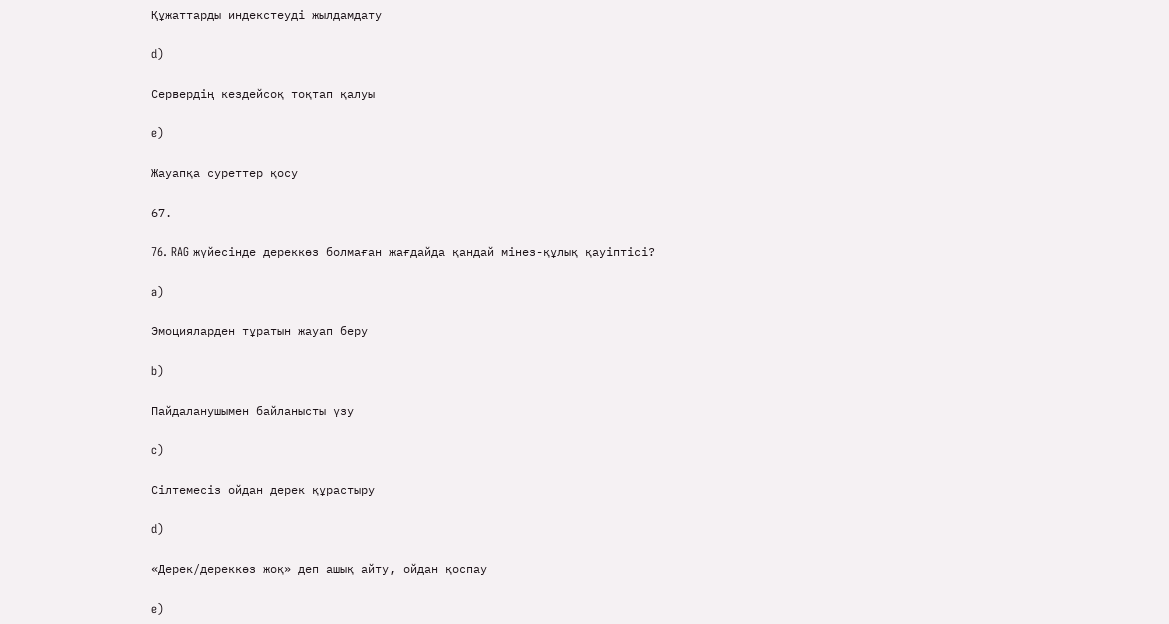Құжаттарды индекстеуді жылдамдату

d)

Сервердің кездейсоқ тоқтап қалуы

e)

Жауапқа суреттер қосу

67.

76. RAG жүйесінде дереккөз болмаған жағдайда қандай мінез-құлық қауіптісі?

a)

Эмоцияларден тұратын жауап беру

b)

Пайдаланушымен байланысты үзу

c)

Сілтемесіз ойдан дерек құрастыру

d)

«Дерек/дереккөз жоқ» деп ашық айту, ойдан қоспау

e)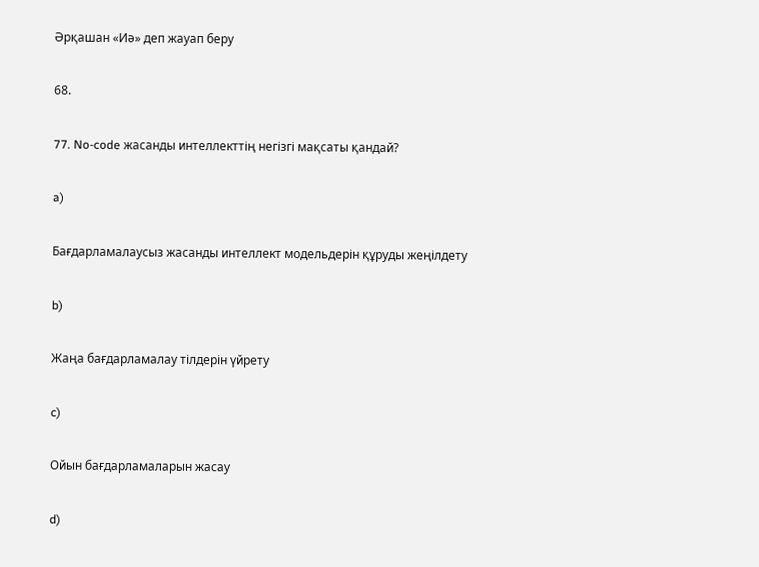Әрқашан «Иә» деп жауап беру

68.

77. No-code жасанды интеллекттің негізгі мақсаты қандай?

a)

Бағдарламалаусыз жасанды интеллект модельдерін құруды жеңілдету

b)

Жаңа бағдарламалау тілдерін үйрету

c)

Ойын бағдарламаларын жасау

d)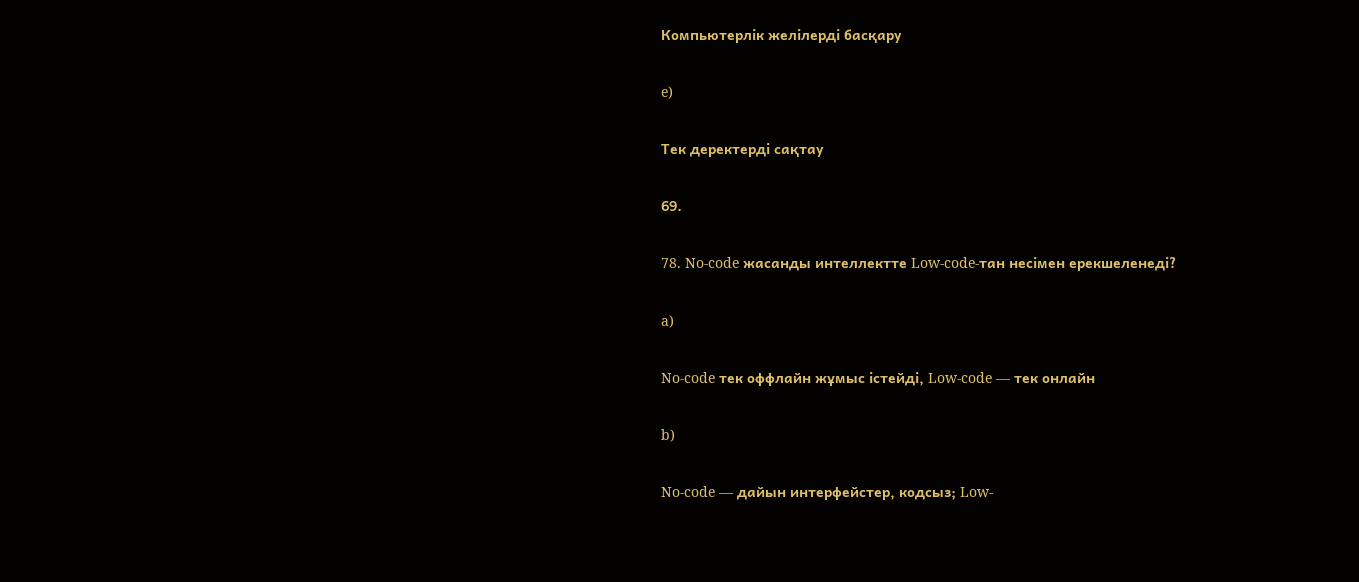Компьютерлік желілерді басқару

e)

Тек деректерді сақтау

69.

78. No-code жасанды интеллектте Low-code-тан несімен ерекшеленеді?

a)

No-code тек оффлайн жұмыс істейді, Low-code — тек онлайн

b)

No-code — дайын интерфейстер, кодсыз; Low-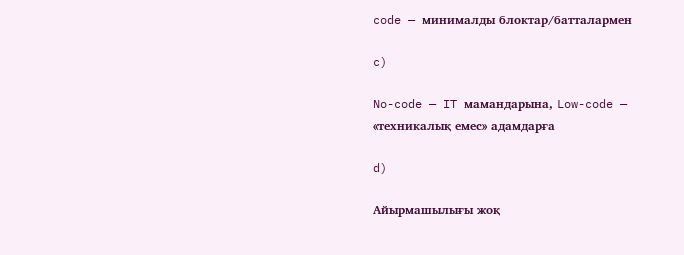code — минималды блоктар/батталармен

c)

No-code — IT мамандарына, Low-code — «техникалық емес» адамдарға

d)

Айырмашылығы жоқ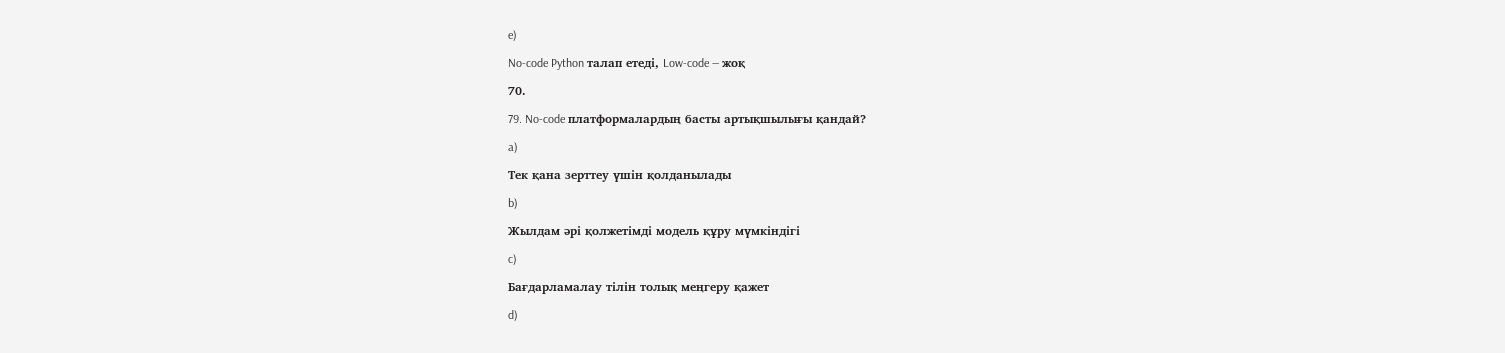e)

No-code Python талап етеді, Low-code — жоқ

70.

79. No-code платформалардың басты артықшылығы қандай?

a)

Тек қана зерттеу үшін қолданылады

b)

Жылдам әрі қолжетімді модель құру мүмкіндігі

c)

Бағдарламалау тілін толық меңгеру қажет

d)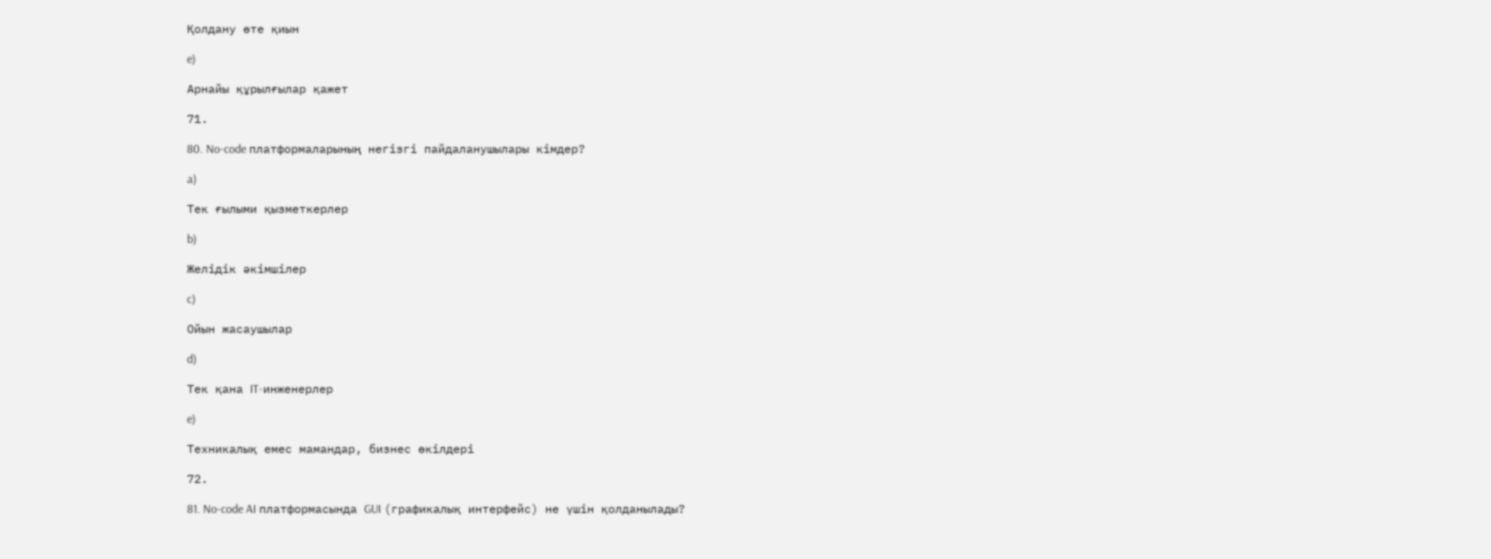Қолдану өте қиын

e)

Арнайы құрылғылар қажет

71.

80. No-code платформаларының негізгі пайдаланушылары кімдер?

a)

Тек ғылыми қызметкерлер

b)

Желідік әкімшілер

c)

Ойын жасаушылар

d)

Тек қана IT-инженерлер

e)

Техникалық емес мамандар, бизнес өкілдері

72.

81. No-code AI платформасында GUI (графикалық интерфейс) не үшін қолданылады?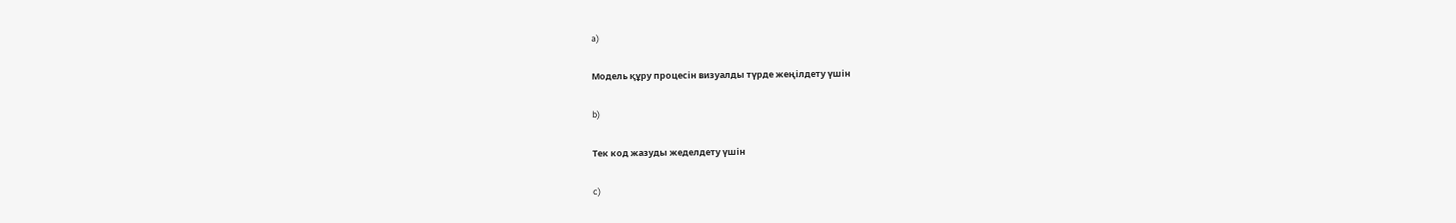a)

Модель құру процесін визуалды түрде жеңілдету үшін

b)

Тек код жазуды жеделдету үшін

c)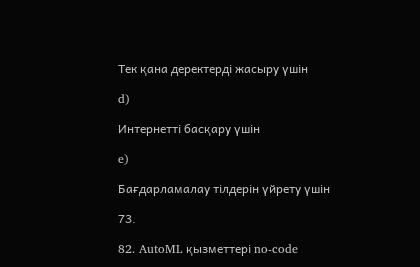Тек қана деректерді жасыру үшін

d)

Интернетті басқару үшін

e)

Бағдарламалау тілдерін үйрету үшін

73.

82. AutoML қызметтері no-code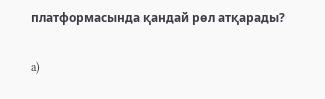платформасында қандай рөл атқарады?

a)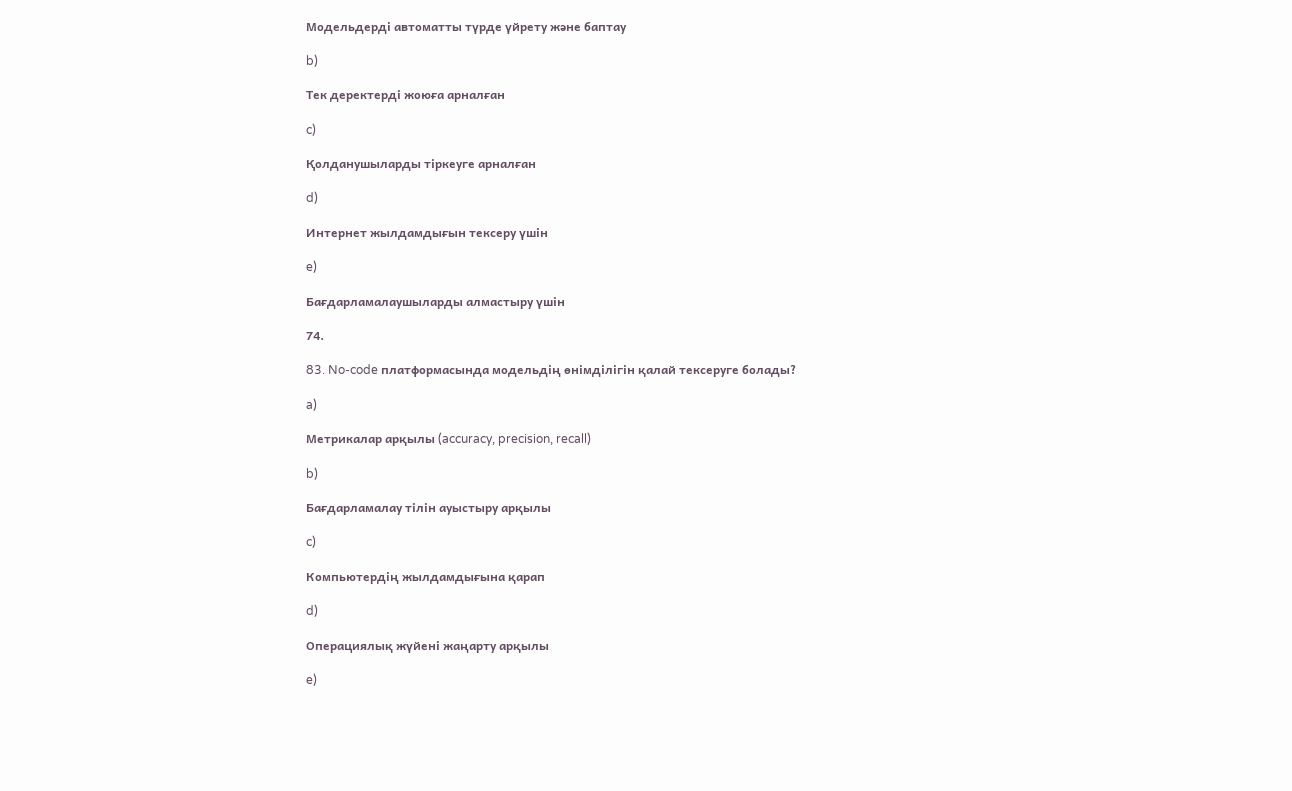Модельдерді автоматты түрде үйрету және баптау

b)

Тек деректерді жоюға арналған

c)

Қолданушыларды тіркеуге арналған

d)

Интернет жылдамдығын тексеру үшін

e)

Бағдарламалаушыларды алмастыру үшін

74.

83. No-code платформасында модельдің өнімділігін қалай тексеруге болады?

a)

Метрикалар арқылы (accuracy, precision, recall)

b)

Бағдарламалау тілін ауыстыру арқылы

c)

Компьютердің жылдамдығына қарап

d)

Операциялық жүйені жаңарту арқылы

e)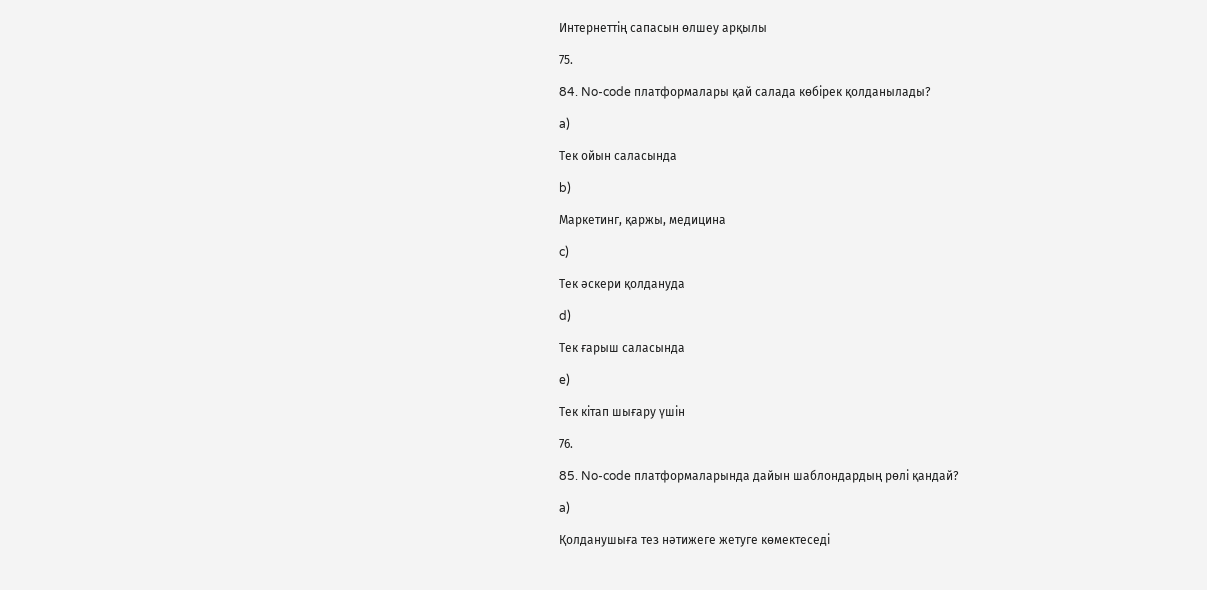Интернеттің сапасын өлшеу арқылы

75.

84. No-code платформалары қай салада көбірек қолданылады?

a)

Тек ойын саласында

b)

Маркетинг, қаржы, медицина

c)

Тек әскери қолдануда

d)

Тек ғарыш саласында

e)

Тек кітап шығару үшін

76.

85. No-code платформаларында дайын шаблондардың рөлі қандай?

a)

Қолданушыға тез нәтижеге жетуге көмектеседі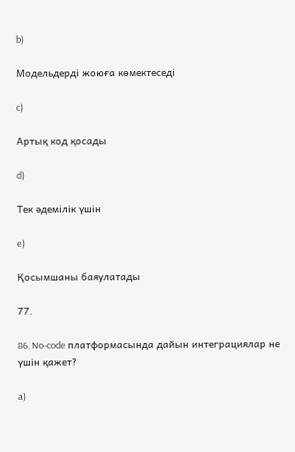b)

Модельдерді жоюға көмектеседі

c)

Артық код қосады

d)

Тек әдемілік үшін

e)

Қосымшаны баяулатады

77.

86. No-code платформасында дайын интеграциялар не үшін қажет?

a)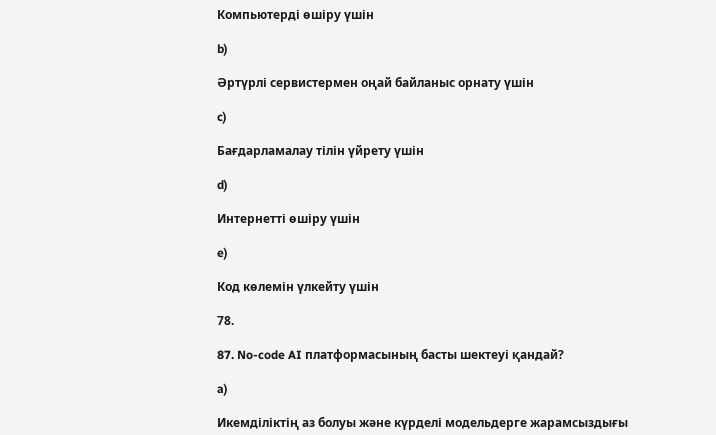Компьютерді өшіру үшін

b)

Әртүрлі сервистермен оңай байланыс орнату үшін

c)

Бағдарламалау тілін үйрету үшін

d)

Интернетті өшіру үшін

e)

Код көлемін үлкейту үшін

78.

87. No-code AI платформасының басты шектеуі қандай?

a)

Икемділіктің аз болуы және күрделі модельдерге жарамсыздығы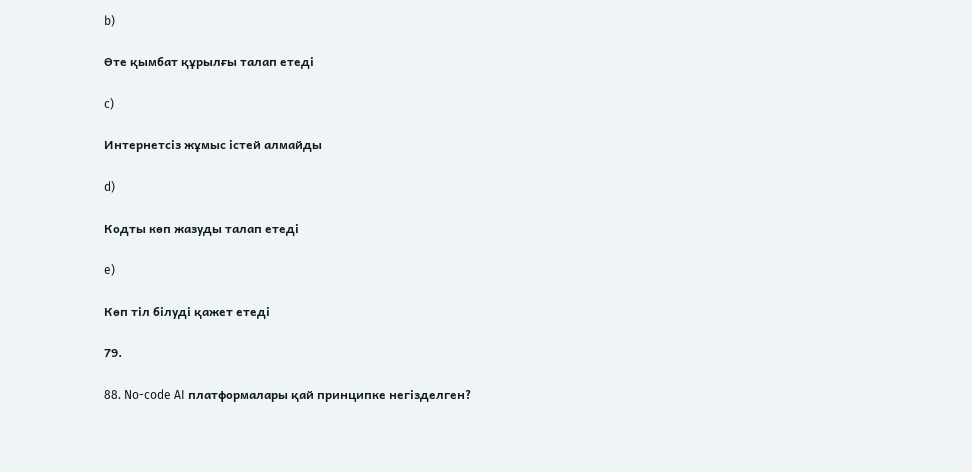b)

Өте қымбат құрылғы талап етеді

c)

Интернетсіз жұмыс істей алмайды

d)

Кодты көп жазуды талап етеді

e)

Көп тіл білуді қажет етеді

79.

88. No-code AI платформалары қай принципке негізделген?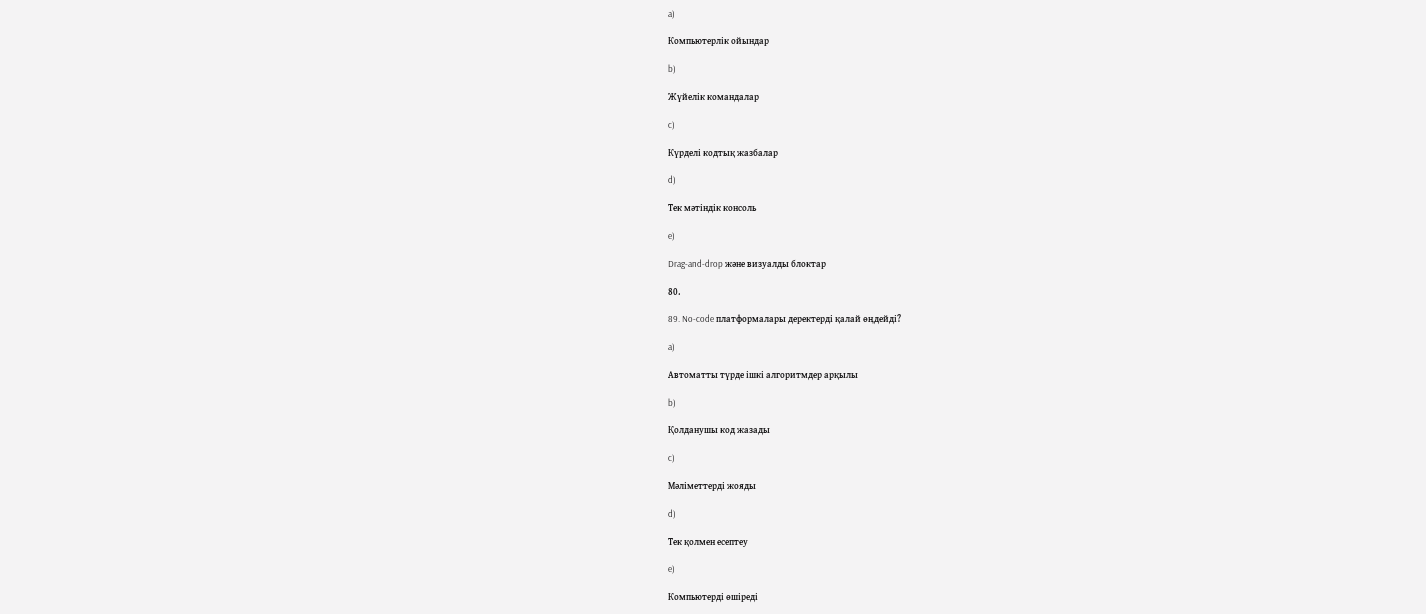a)

Компьютерлік ойындар

b)

Жүйелік командалар

c)

Күрделі кодтық жазбалар

d)

Тек мәтіндік консоль

e)

Drag-and-drop және визуалды блоктар

80.

89. No-code платформалары деректерді қалай өңдейді?

a)

Автоматты түрде ішкі алгоритмдер арқылы

b)

Қолданушы код жазады

c)

Мәліметтерді жояды

d)

Тек қолмен есептеу

e)

Компьютерді өшіреді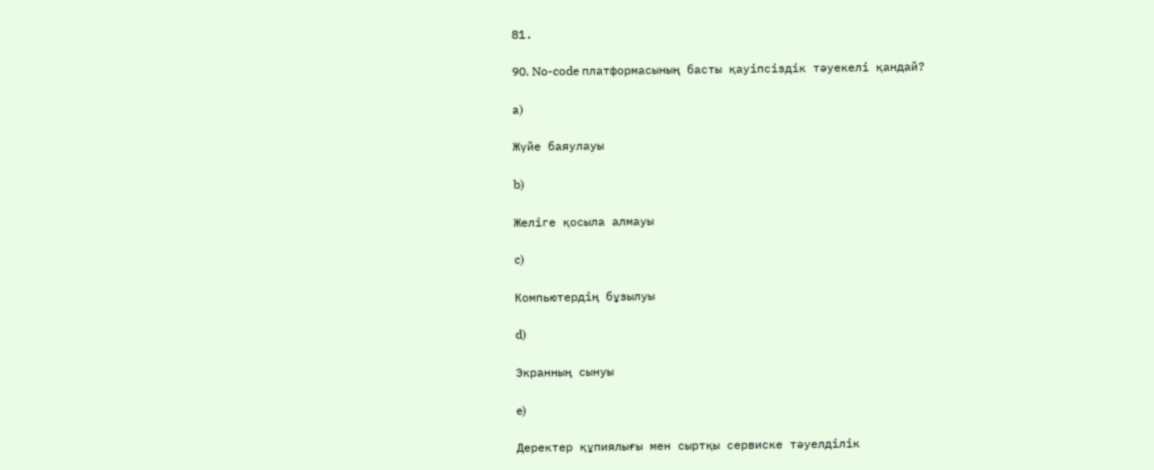81.

90. No-code платформасының басты қауіпсіздік тәуекелі қандай?

a)

Жүйе баяулауы

b)

Желіге қосыла алмауы

c)

Компьютердің бұзылуы

d)

Экранның сынуы

e)

Деректер құпиялығы мен сыртқы сервиске тәуелділік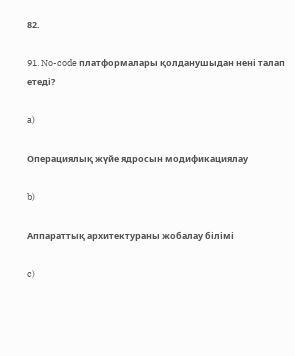82.

91. No-code платформалары қолданушыдан нені талап етеді?

a)

Операциялық жүйе ядросын модификациялау

b)

Аппараттық архитектураны жобалау білімі

c)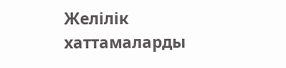Желілік хаттамаларды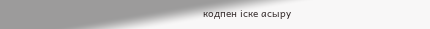кодпен іске асыру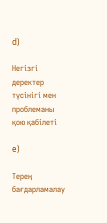d)

Негізгі деректер түсінігі мен проблеманы қою қабілеті

e)

Терең бағдарламалау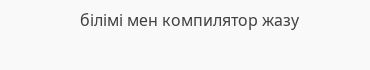білімі мен компилятор жазу